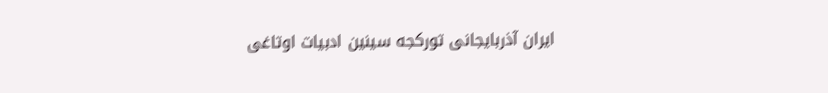ایران آذربایجانی تورکجه سینین ادبیات اوتاغی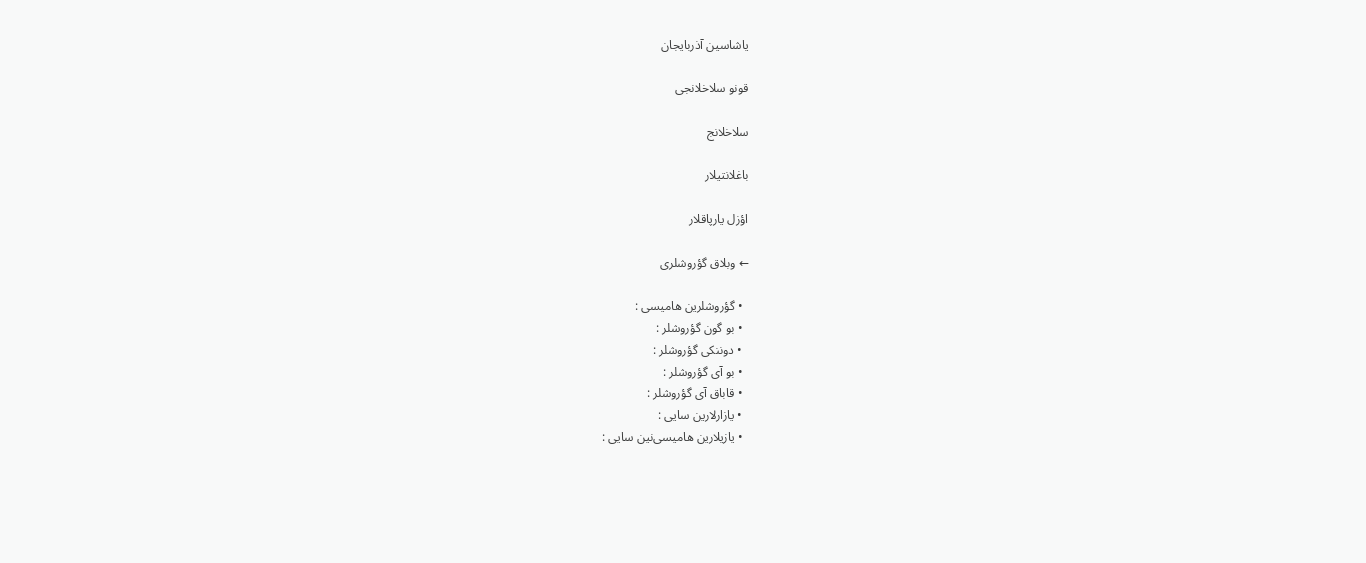یاشاسین آذربایجان

قونو سلاخلانجی

سلاخلانج

باغلانتیلار

اؤزل یارپاقلار‌

← وبلاق گؤروشلری

  • گؤروشلرین هامیسی :
  • بو گون گؤروشلر :
  • دوننکی گؤروشلر :
  • بو آی گؤروشلر :
  • قاباق آی گؤرو‌شلر :
  • یازارلارین سایی :
  • یازیلارین هامیسی‌نین سایی :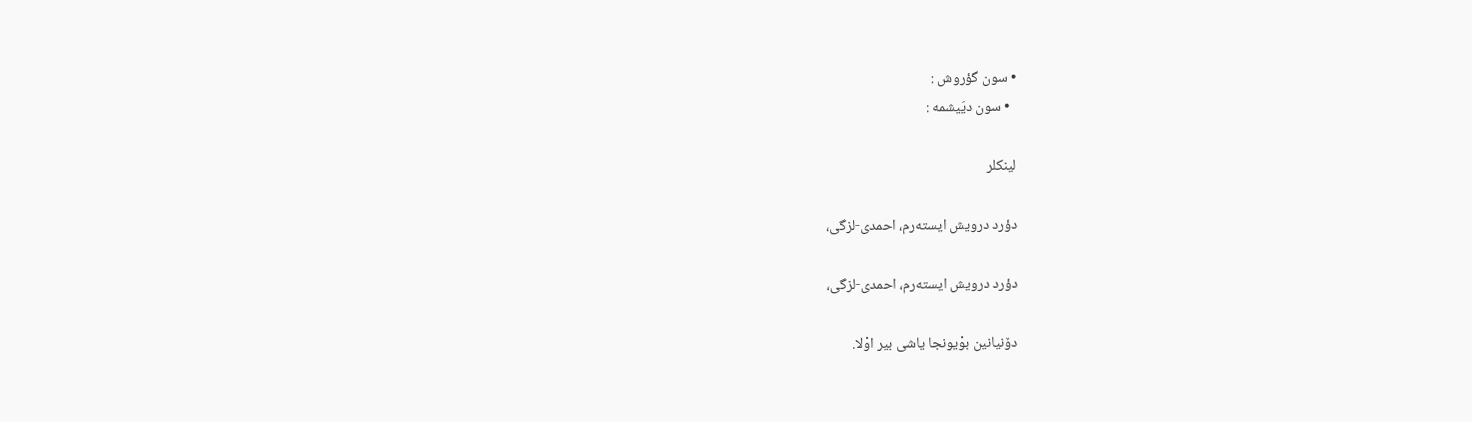• سون گؤروش :
  • سون دیَیشمه :

لینکلر‌

دؤرد درویش ایسته‌رم، احمدی-لزگی،

دؤرد درویش ایسته‌رم، احمدی-لزگی،

دۆنیانین بوْیونجا یاشی بیر اوْلا.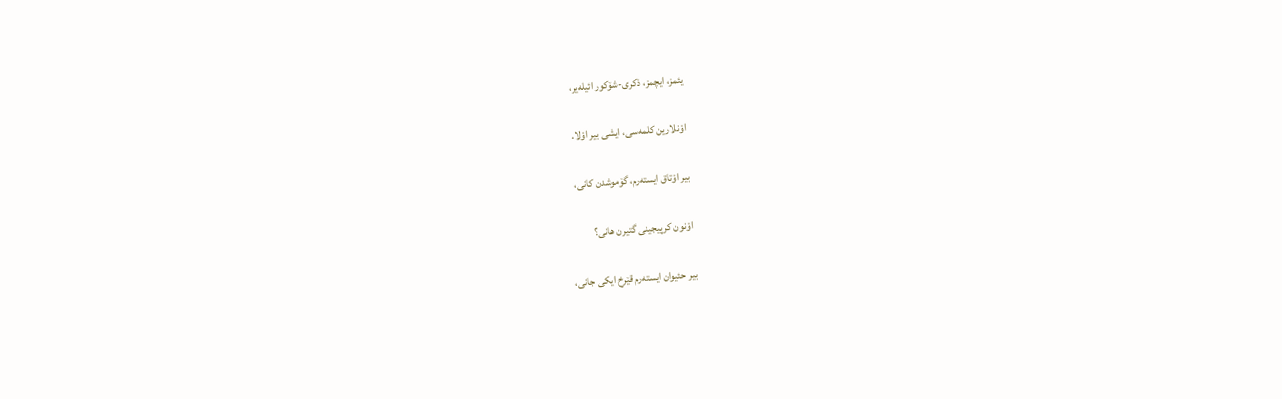یئمز، ایچمز، ذکری-شۆکور ائیله‌یر،

اوْنلارین کلمه‌سی، ایشی بیر اوْلا.

بیر اوْتاق ایسته‌رم، گۆموشدن کانی،

اوْنون کرپیجینی گتیرن هانی؟

بیر حئیوان ایسته‌رم قێرخ ایکی جانی،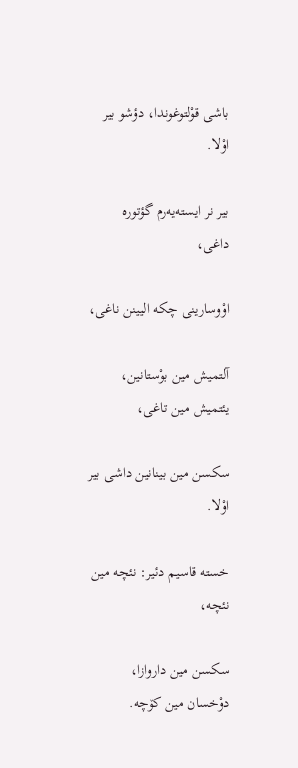باشی قوْلتوغوندا، دؤشو بیر اوْلا.

بیر نر ایسته‌یه‌رم گؤتوره داغی،

اوْوسارینی چکه الیینن ناغی،

آلتمیش مین بوْستانین، یئتمیش مین تاغی،

سکسن مین بینانین داشی بیر اوْلا.

خسته قاسیم دئیر: نئچه مین نئچه،

سکسن مین داروازا، دوْخسان مین کۆچه.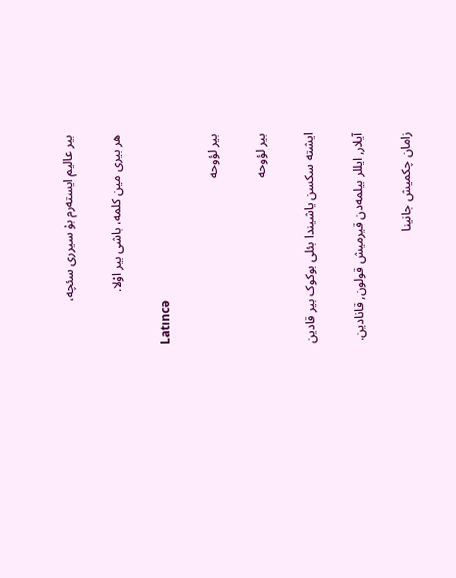بیر عالیم ایسته‌رم بۇ سیرری سئچه،

هر بیری مین کلمه، باشی بیر اوْلا.

Latıncə

بیر لؤوحه‌

بیر لؤوحه‌

ایشته سکسن یاشیندا بئلی بوکوک بیر قادین

آیلار, ایللر بیلمه‌دن قیرمیش قولون, قانادین.

زامان چکمیش جانینا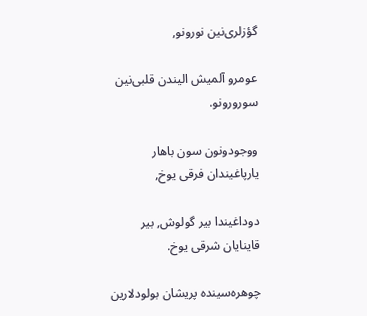گؤزلری‌نین نورونو,

عومرو آلمیش الیندن قلبی‌نین سورورونو.

ووجودونون سون باهار یارپاغیندان فرقی یوخ,

دوداغیندا بیر گولوش, بیر قاینایان شرقی یوخ.

چوهره‌سینده پریشان بولودلارین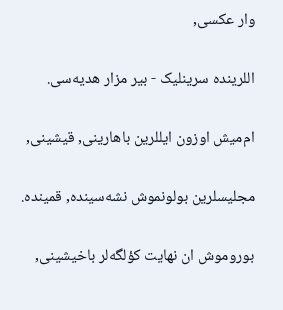وار عکسی,

اللرینده سرینلیک - بیر مزار هدیه‌سی.

ام‌میش اوزون ایللرین باهارینی, قیشینی,

مجلیسلرین بولونموش نشه‌سینده, قمینده.

بوروموش ان نهایت کؤلگه‌لر باخیشینی,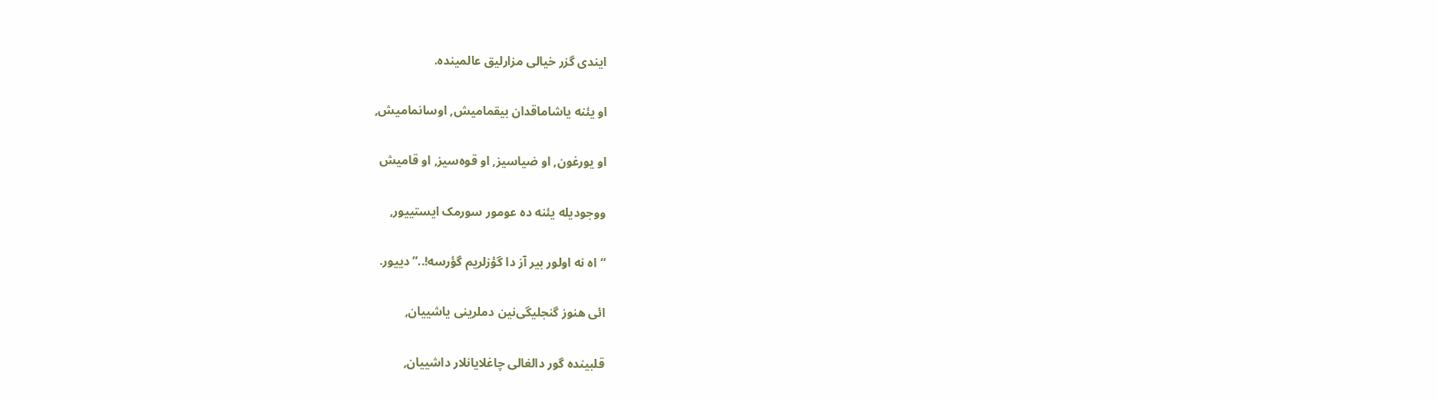ایندی گزر خیالی مزارلیق عالمینده.

او یئنه یاشاماقدان بیقمامیش, اوسانمامیش,

او یورغون, او ضیاسیز, او قوه‌سیز, او قامیش

ووجودیله یئنه ده عومور سورمک ایستییور,

“اه نه اولور بیر آز دا گؤزلریم گؤرسه!..” دییور.

ائی هنوز گنجلیگی‌نین دملرینی یاشییان,

قلبینده گور دالغالی چاغلایانلار داشییان,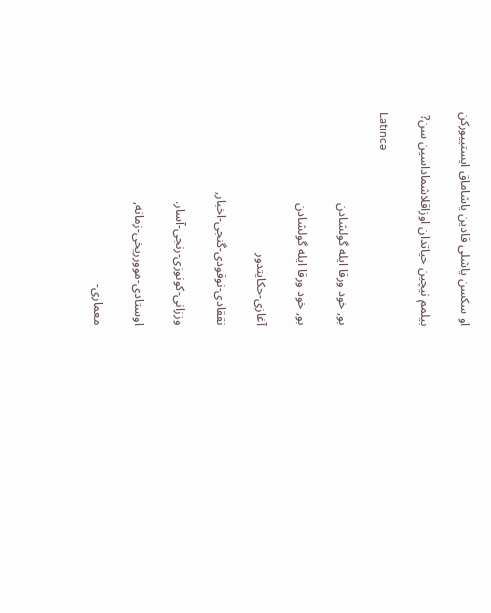او سکسن یاشلی قادین یاشاماق ایستییورکن

بیلمم نیچین حیاتدان اوزاقلاشماداسین سن?

Latıncə

بو, خود ورقا ایله گولشادن

بو, خود ورقا ایله گولشادن

آغازی-حکایتدور

نققادی-نوقودی-گنجی-اخبار,

وززانی-کونوزی-رنجی-آسار.

اوستادی-موورریخی-زمانه,

معماری-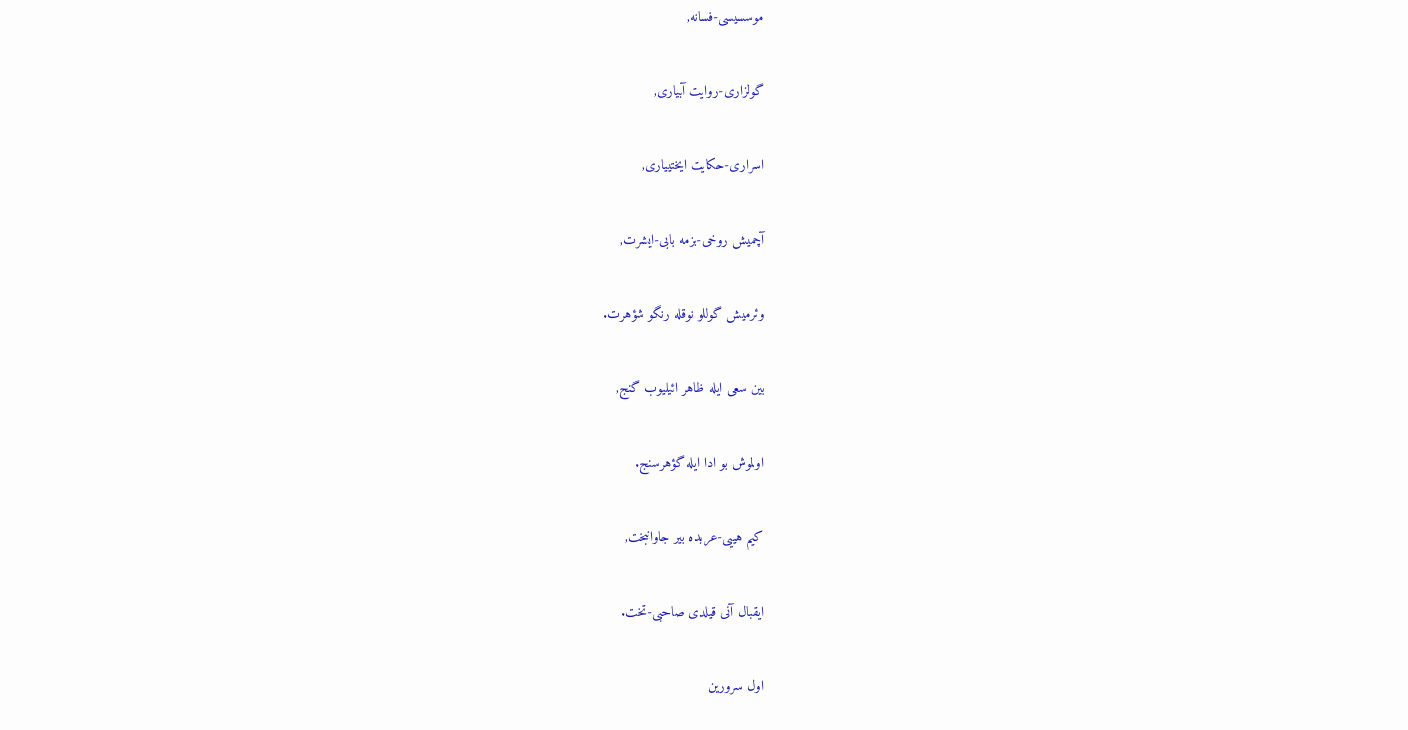موسسیسی-فسانه,

گولزاری-روایت آبیاری,

اسراری-حکایت ایختییاری,

آچمیش روخی-بزمه بابی-ایشرت,

وئرمیش گوللو نوقله رنگو شؤهرت.

بین سعی ایله ظاهر ائیلیوب گنج,

اولموش بو ادا ایله گؤهرسنج.

کیم هییی-عربده بیر جاوانبخت,

ایقبال آنی قیلدی صاحبی-تخت.

اول سرورین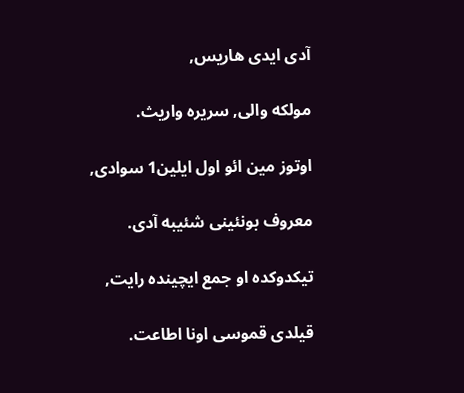آدی ایدی هاریس,

مولکه والی, سریره واریث.

اوتوز مین ائو اول ایلین1 سوادی,

معروف بونئینی شئیبه آدی.

تیکدوکده او جمع ایچینده رایت,

قیلدی قموسی اونا اطاعت.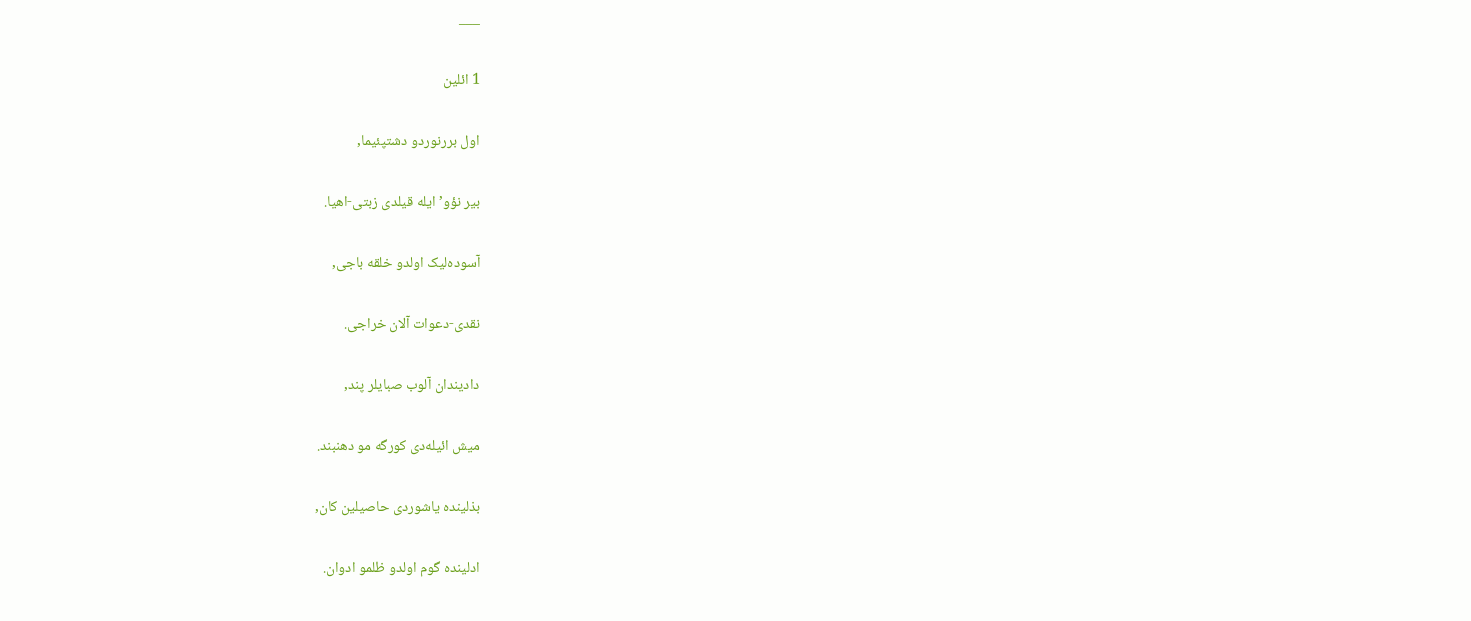___

1 ائلین

اول بررنوردو دشتپئیما,

بیر نؤو’ ایله قیلدی زبتی-اهیا.

آسوده‌لیک اولدو خلقه باجی,

نقدی-دعوات آلان خراجی.

دادیندان آلوب صبایلر پند,

میش ائیله‌دی کورگه مو دهنبند.

بذلینده یاشوردی حاصیلین کان,

ادلینده گوم اولدو ظلمو ادوان.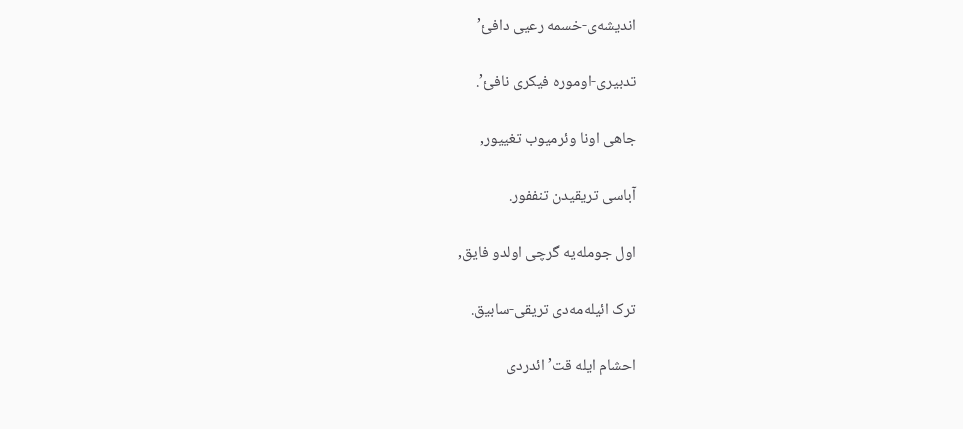اندیشه‌ی-خسمه رعیی دافئ’

تدبیری-اوموره فیکری نافئ’.

جاهی اونا وئرمیوب تغییور,

آباسی تریقیدن تنففور.

اول جومله‌یه گرچی اولدو فایق,

ترک ائیله‌مه‌دی تریقی-سابیق.

احشام ایله قت’ ائدردی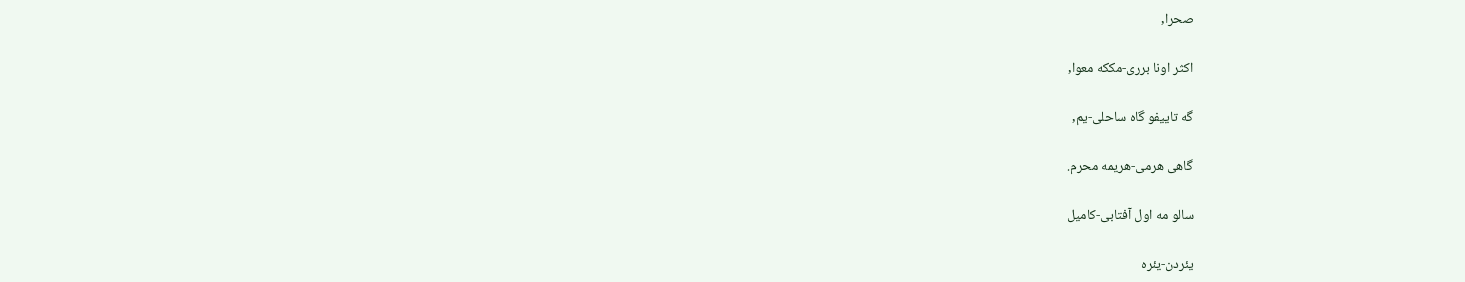صحرا,

اکثر اونا برری-مککه معوا,

گه تاییفو گاه ساحلی-یم,

گاهی هرمی-هریمه محرم.

سالو مه اول آفتابی-کامیل

یئردن-یئره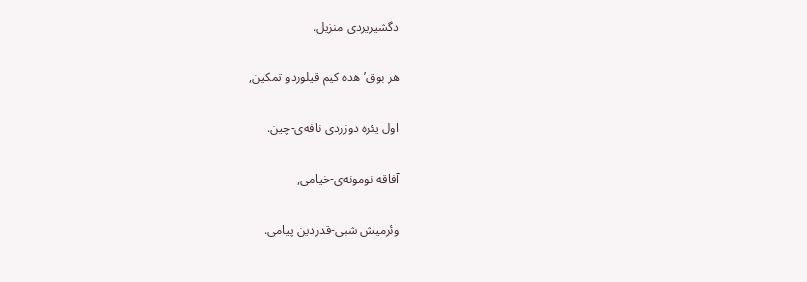دگشیریردی منزیل.

هر بوق’ه‌ده کیم قیلوردو تمکین,

اول یئره دوزردی نافه‌ی-چین.

آفاقه نومونه‌ی-خیامی,

وئرمیش شبی-قدردین پیامی.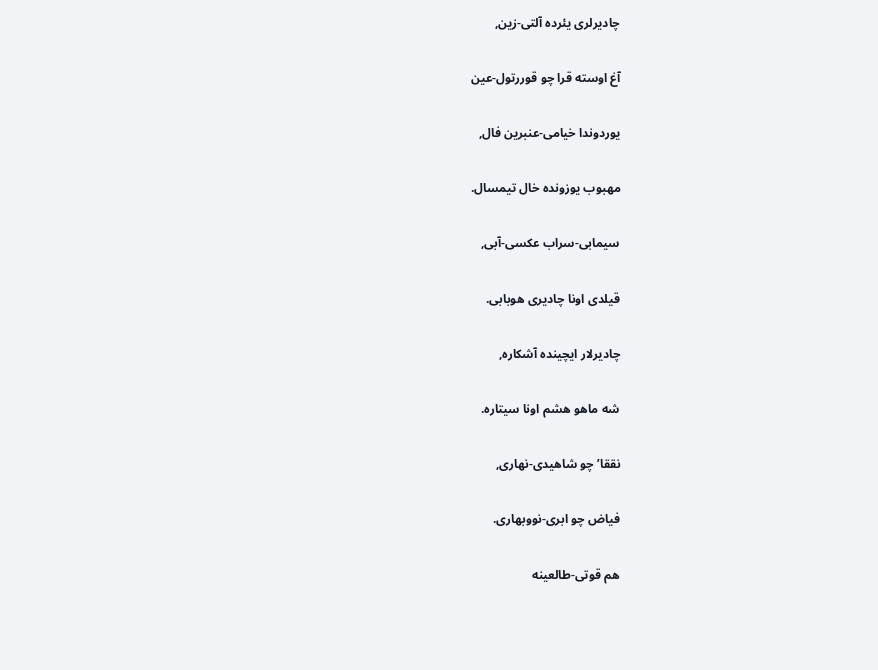چادیرلری یئرده آلتی-زین,

آغ اوسته قرا چو قوررتول-عین

یوردوندا خیامی-عنبرین فال,

مهبوب یوزونده خال تیمسال.

سیمابی-سراب عکسی-آبی,

قیلدی اونا چادیری هوبابی.

چادیرلار ایچینده آشکاره,

شه ماهو هشم اونا سیتاره.

نققا’ چو شاهیدی-نهاری,

فیاض چو ابری-نووبهاری.

هم قوتی-طالعینه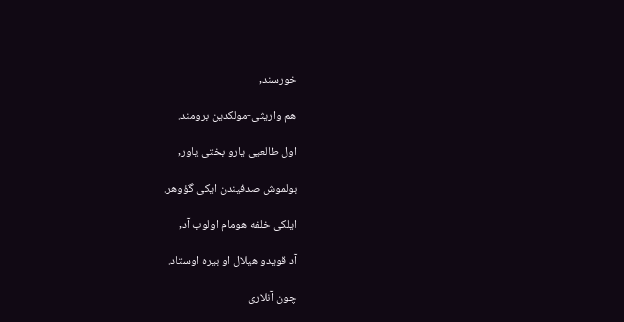خورسند,

هم واریثی-مولکدین برومند.

اول طالعیی یارو بختی یاور,

بولموش صدفیندن ایکی گؤوهر.

ایلکی خلفه هومام اولوب آد,

آد قویدو هیلال او بیره اوستاد.

چون آنلاری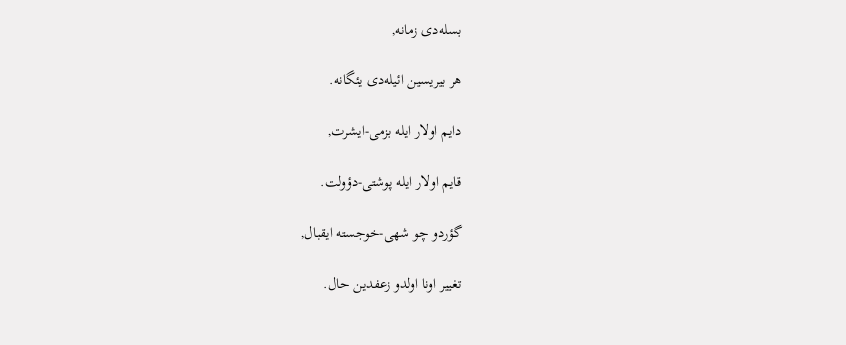بسله‌دی زمانه,

هر بیریسین ائیله‌دی یئگانه.

دایم اولار ایله بزمی-ایشرت,

قایم اولار ایله پوشتی-دؤولت.

گؤردو چو شهی-خوجسته ایقبال,

تغییر اونا اولدو زعفدین حال.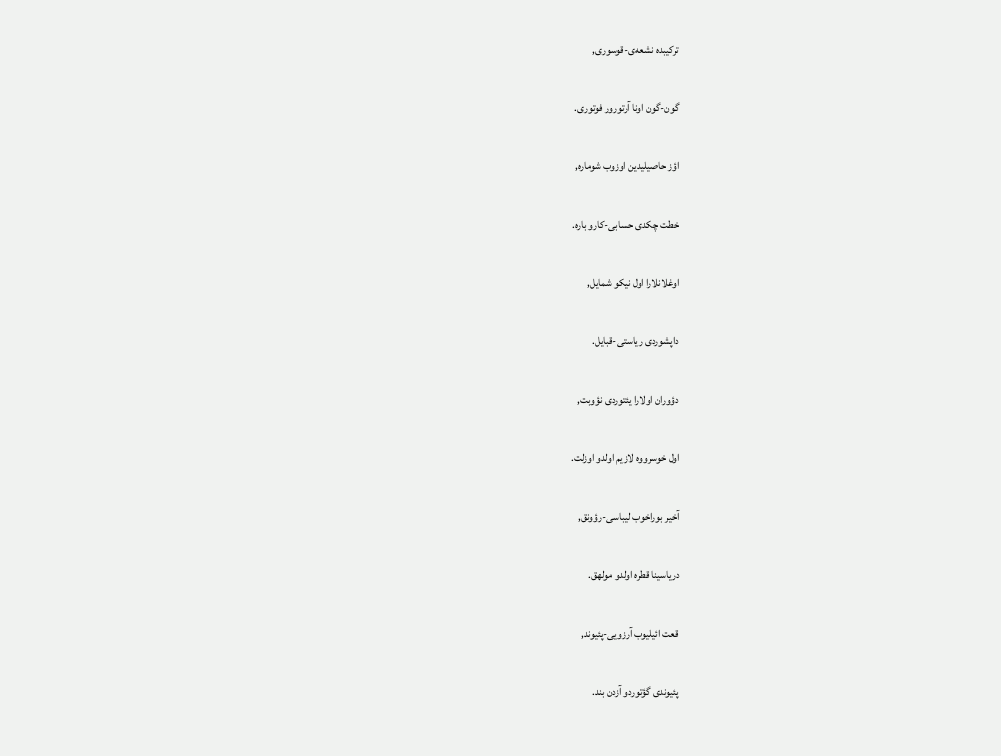ترکیبده نشعه‌ی-قوسوری,

گون-گون اونا آرتورور فوتوری.

اؤز حاصیلیدین اوزوب شوماره,

خطت چکدی حسابی-کارو باره.

اوغلانلارا اول نیکو شمایل,

داپشوردی ریاستی-قبایل.

دؤوران اولارا یئتوردی نؤوبت,

اول خوسرووه لازیم اولدو اوزلت.

آخیر بوراخوب لیباسی-رؤونق,

دریاسینا قطره‌ اولدو مولهق.

قعت ائیلیوب آرزویی-پئیوند,

پئیوندی گؤتوردو آزدن بند.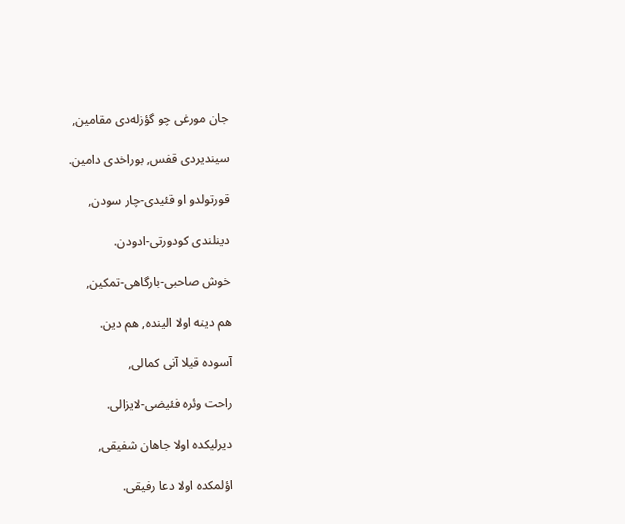جان مورغی چو گؤزله‌دی مقامین,

سیندیردی قفس, بوراخدی دامین.

قورتولدو او قئیدی-چار سودن,

دینلندی کودورتی-ادودن.

خوش صاحبی-بارگاهی-تمکین,

هم دینه اولا الینده, هم دین.

آسوده قیلا آنی کمالی,

راحت وئره فئیضی-لایزالی.

دیرلیکده اولا جاهان شفیقی,

اؤلمکده اولا دعا رفیقی.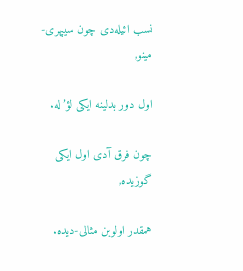نسب ائیله‌دی چون سیپهری-مینو,

اول دور بدلینه ایکی لؤ’له.

چون فرق آدی اول ایکی گوزیده,

همقدر اولوبن مثالی-دیده.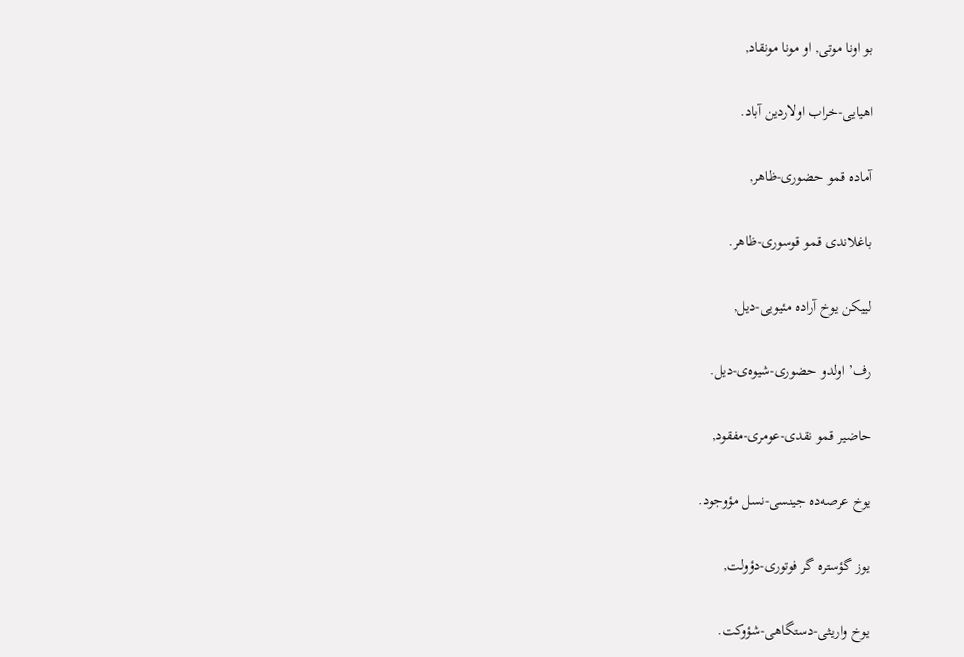بو اونا موتی, او مونا مونقاد,

اهیایی-خراب اولاردین آباد.

آماده قمو حضوری-ظاهر,

باغلاندی قمو قوسوری-ظاهر.

لییکن یوخ آراده مئیویی-دیل,

رف’ اولدو حضوری-شیوه‌ی-دیل.

حاضیر قمو نقدی-عومری-مفقود,

یوخ عرصه‌ده جینسی-نسل مؤوجود.

یوز گؤستره گر فوتوری-دؤولت,

یوخ واریثی-دستگاهی-شؤوکت.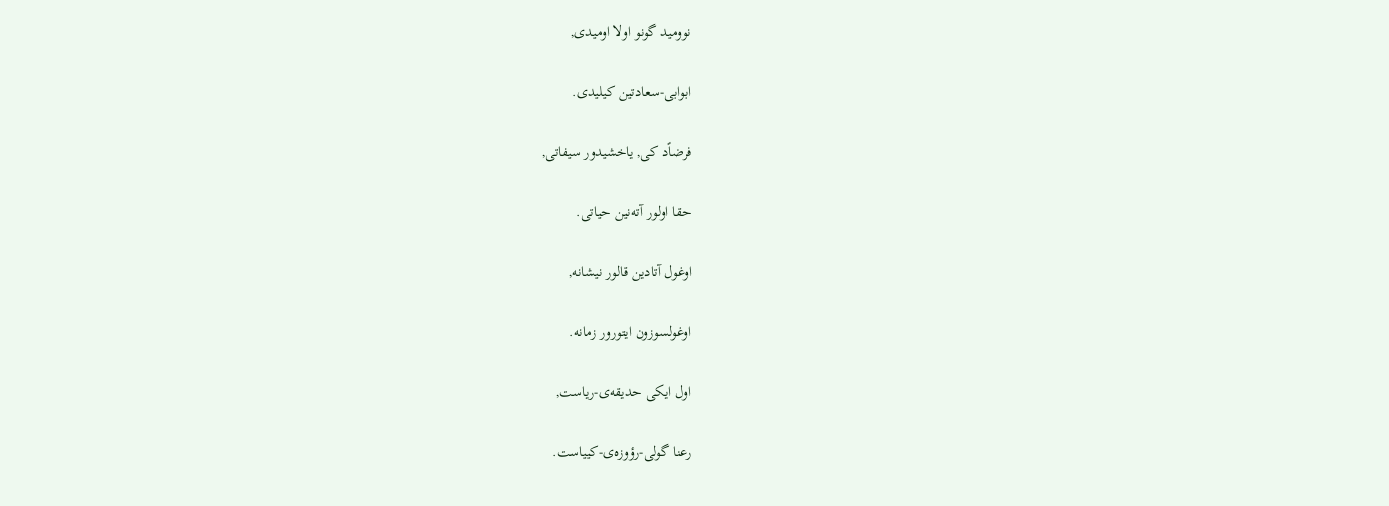نوومید گونو اولا اومیدی,

ابوابی-سعادتین کیلیدی.

فرضاًد کی, یاخشیدور سیفاتی,

حقا اولور آته‌نین حیاتی.

اوغول آتادین قالور نیشانه,

اوغولسوزون ایتورور زمانه.

اول ایکی حدیقه‌ی-ریاست,

رعنا گولی-رؤوزه‌ی-کییاست.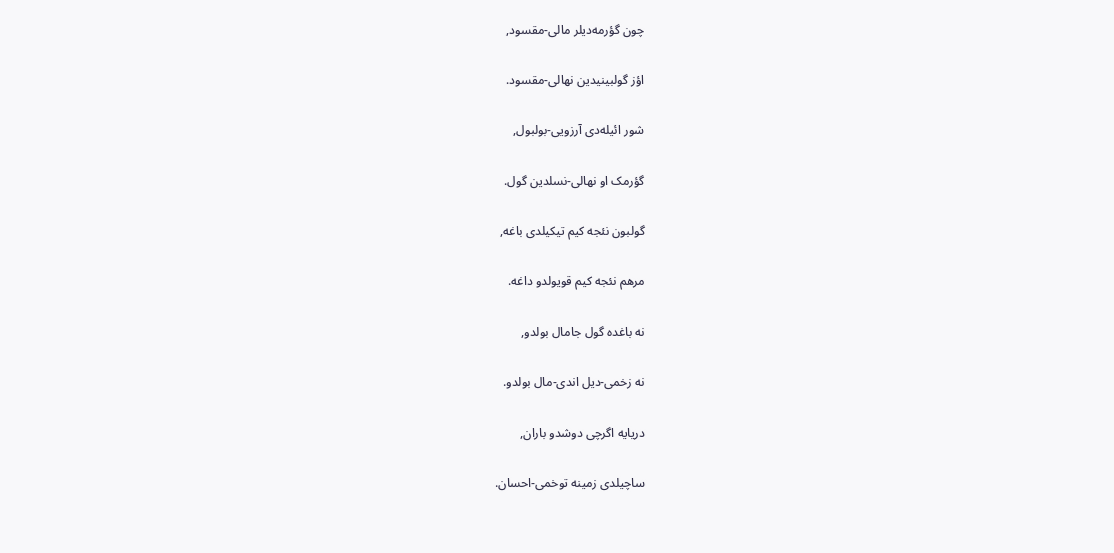چون گؤرمه‌دیلر مالی-مقسود,

اؤز گولبینیدین نهالی-مقسود.

شور ائیله‌دی آرزویی-بولبول,

گؤرمک او نهالی-نسلدین گول.

گولبون نئجه کیم تیکیلدی باغه,

مرهم نئجه کیم قویولدو داغه.

نه باغده گول جامال بولدو,

نه زخمی-دیل اندی-مال بولدو.

دریایه اگرچی دوشدو باران,

ساچیلدی زمینه توخمی-احسان.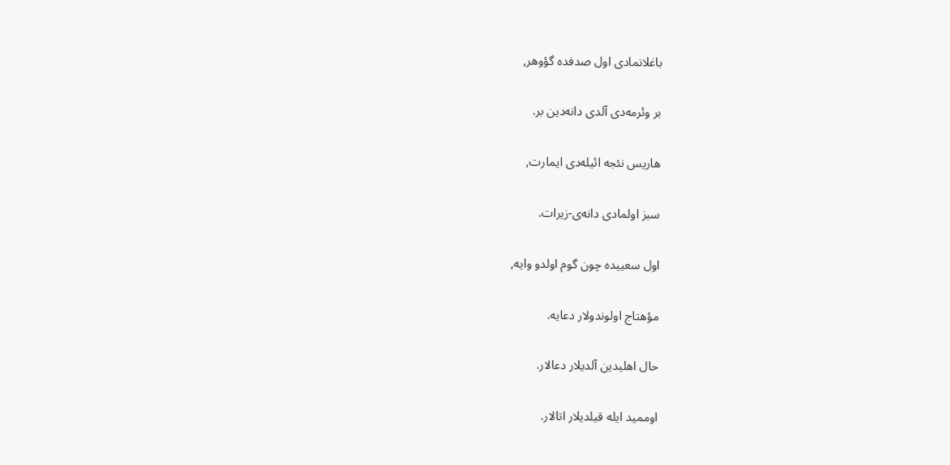باغلانمادی اول صدفده گؤوهر,

بر وئرمه‌دی آلدی دانه‌دین بر.

هاریس نئجه ائیله‌دی ایمارت,

سبز اولمادی دانه‌ی-زیرات.

اول سعییده چون گوم اولدو وایه,

مؤهتاج اولوندولار دعایه.

حال اهلیدین آلدیلار دعالار.

اوممید ایله قیلدیلار اتالار.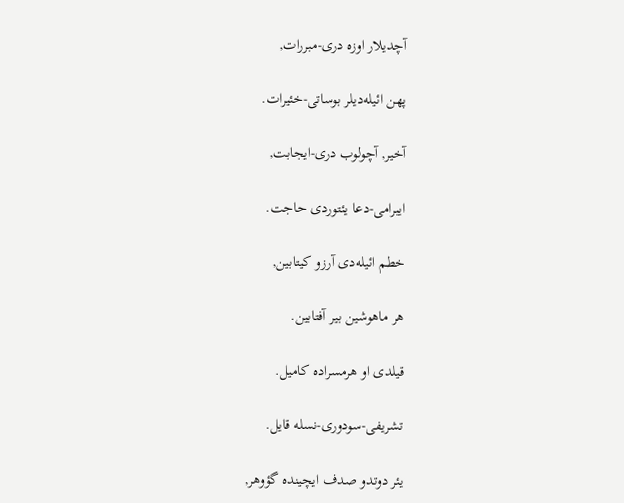آچدیلار اوزه دری-مبررات,

پهن ائیله‌دیلر بوساتی-خئیرات.

آخیر, آچولوب دری-ایجابت,

ایبرامی-دعا یئتوردی حاجت.

خطم ائیله‌دی آرزو کیتابین,

هر ماهوشین بیر آفتابین.

قیلدی او هرمسراده کامیل.

تشریفی-سودوری-نسله قایل.

یئر دوتدو صدف ایچینده گؤوهر,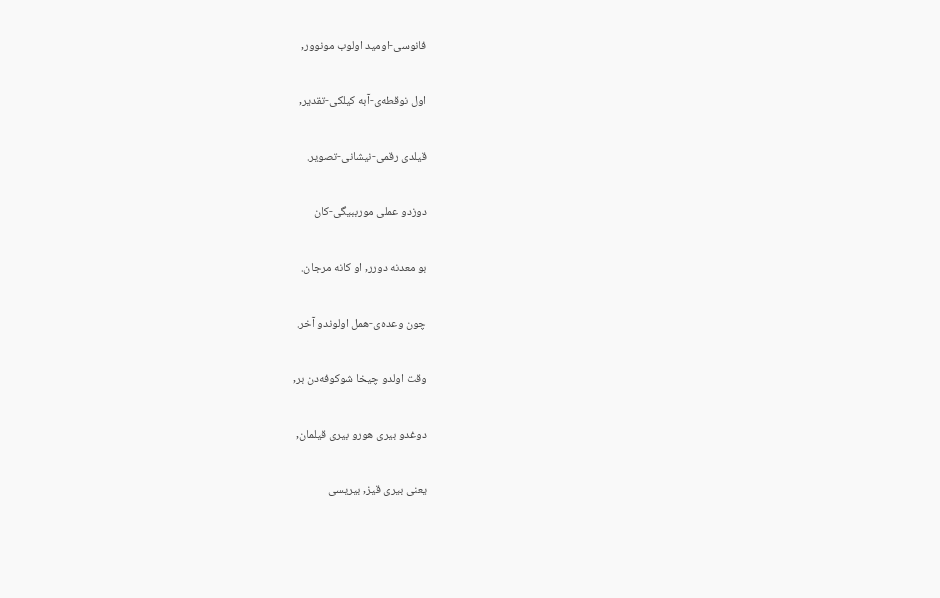فانوسی-اومید اولوب مونوور,

اول نوقطه‌ی-آبه کیلکی-تقدیر,

قیلدی رقمی-نیشانی-تصویر.

دوزدو عملی مورببیگی-کان

بو معدنه دورر, او کانه مرجان.

چون وعده‌ی-همل اولوندو آخر.

وقت اولدو چیخا شوکوفه‌دن بر,

دوغدو بیری هورو بیری قیلمان,

یعنی بیری قیز, بیریسی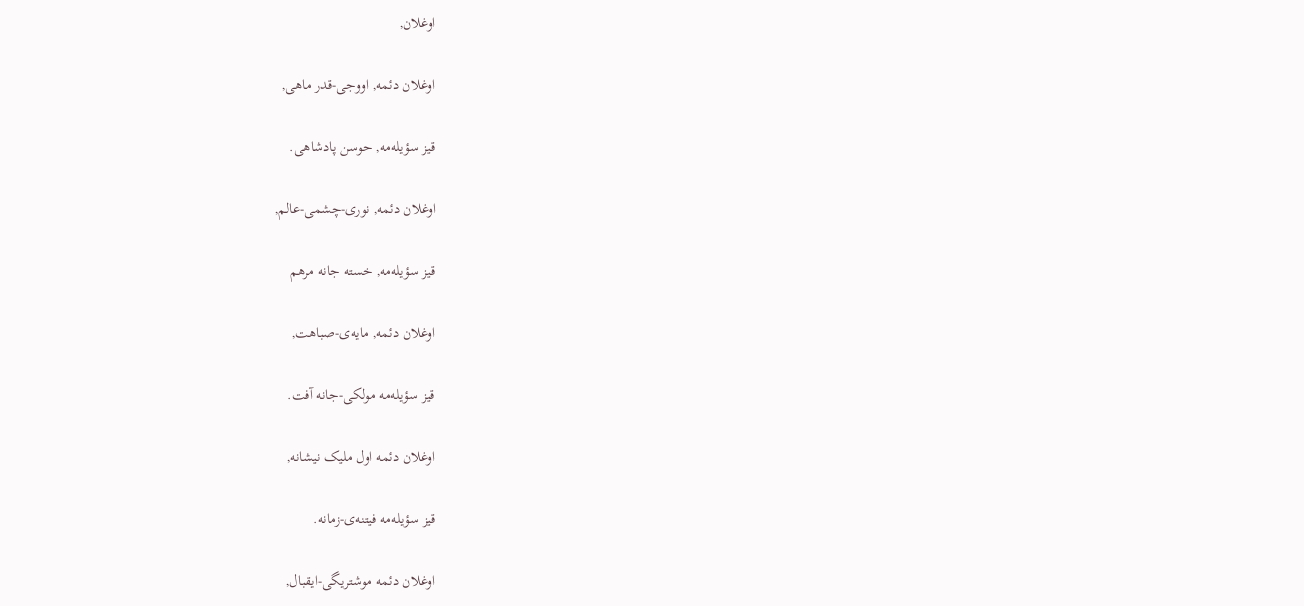اوغلان,

اوغلان دئمه, اووجی-قدر ماهی,

قیز سؤیله‌مه, حوسن پادشاهی.

اوغلان دئمه, نوری-چشمی-عالم,

قیز سؤیله‌مه, خسته جانه مرهم

اوغلان دئمه, مایه‌ی-صباهت,

قیز سؤیله‌مه مولکی-جانه آفت.

اوغلان دئمه اول ملیک نیشانه,

قیز سؤیله‌مه فیتنه‌ی-زمانه.

اوغلان دئمه موشتریگی-ایقبال,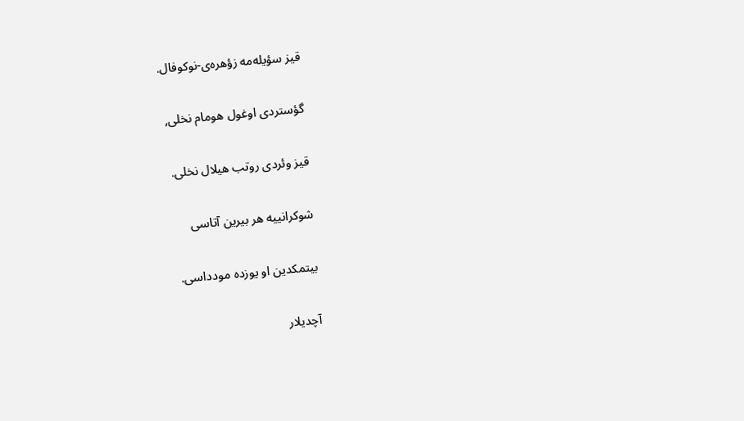قیز سؤیله‌مه زؤهره‌ی-نوکوفال.

گؤستردی اوغول هومام نخلی,

قیز وئردی روتب هیلال نخلی.

شوکرانییه هر بیرین آتاسی

بیتمکدین او یوزده مودداسی.

آچدیلار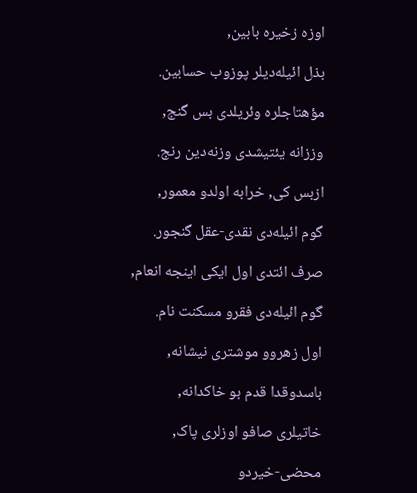اوزه زخیره بابین,

بذل ائیله‌دیلر پوزوب حسابین.

مؤهتاجلره وئریلدی بس گنج,

وززانه یئتیشدی وزنه‌دین رنج.

ازبس کی, خرابه اولدو معمور,

گوم ائیله‌دی نقدی-عقل گنجور.

صرف ائتدی اول ایکی اینجه انعام,

گوم ائیله‌دی فقرو مسکنت نام.

اول زهروو موشتری نیشانه,

باسدوقدا قدم بو خاکدانه,

خاتیلری صافو اوزلری پاک,

محضی-خیردو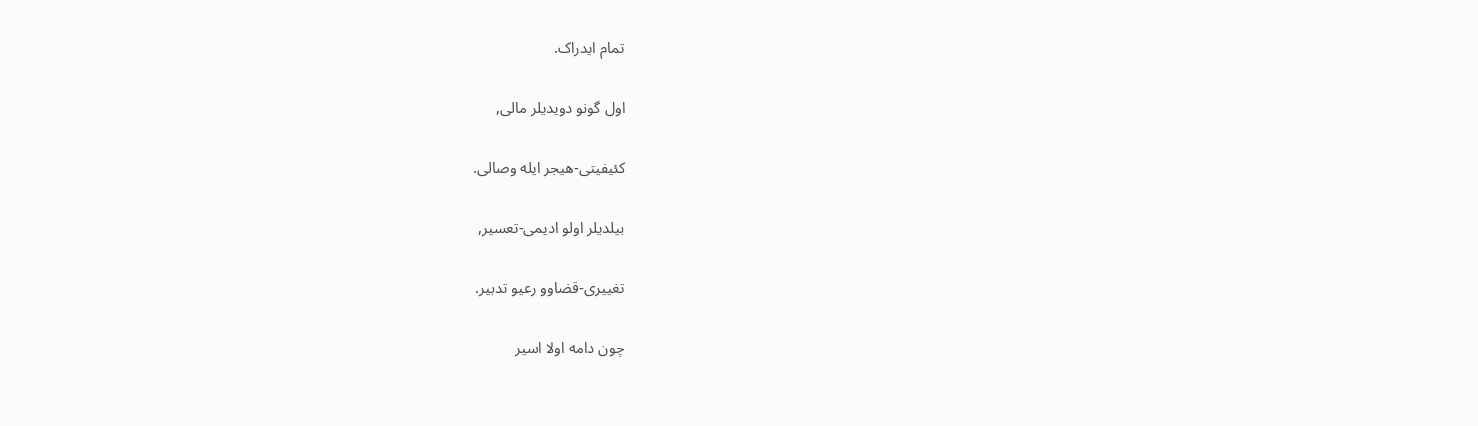تمام ایدراک.

اول گونو دویدیلر مالی,

کئیفیتی-هیجر ایله وصالی.

بیلدیلر اولو ادیمی-تعسیر,

تغییری-قضاوو رعیو تدبیر.

چون دامه اولا اسیر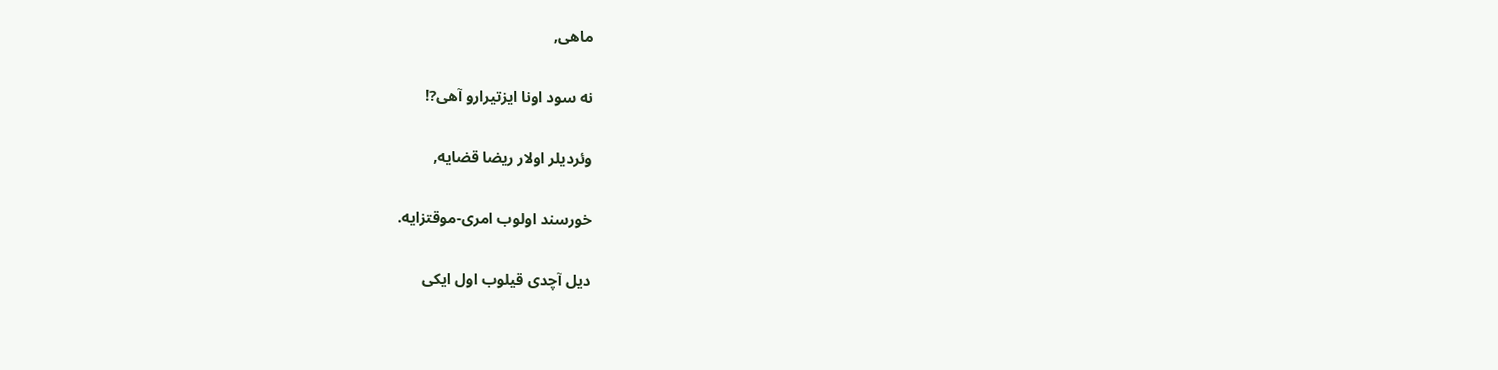ماهی,

نه سود اونا ایزتیرارو آهی?!

وئردیلر اولار ریضا قضایه,

خورسند اولوب امری-موقتزایه.

دیل آچدی قیلوب اول ایکی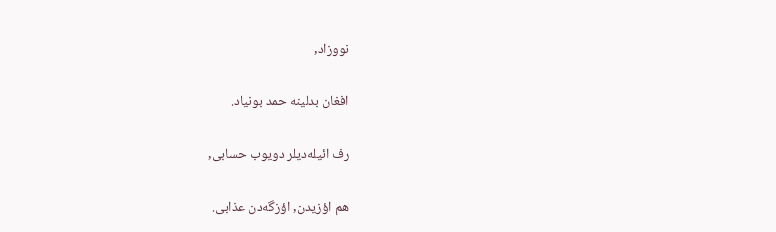نووزاد,

افغان بدلینه حمد بونیاد.

رف ائیله‌دیلر دویوب حسابی,

هم اؤزیدن, اؤزگه‌دن عذابی.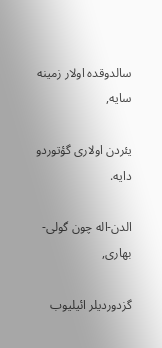سالدوقده اولار زمینه سایه,

یئردن اولاری گؤتوردو دایه.

الدن-اله چون گولی-بهاری,

گزدوردیلر ائیلیوب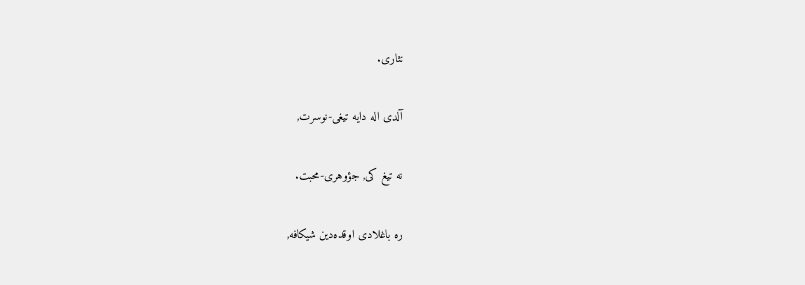نثاری.

آلدی اله دایه تیغی-نوسرت,

نه تیغ کی, جؤوهری-محبت.

ره باغلادی اوقده‌دین شیکافه,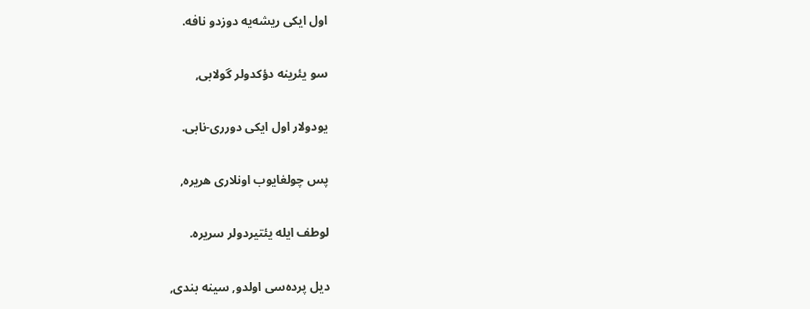اول ایکی ریشه‌یه دوزدو نافه.

سو یئرینه دؤکدولر گولابی,

یودولار اول ایکی دورری-نابی.

پس چولغایوب اونلاری هریره,

لوطف ایله یئتیردولر سریره.

دیل پرده‌سی اولدو, سینه بندی,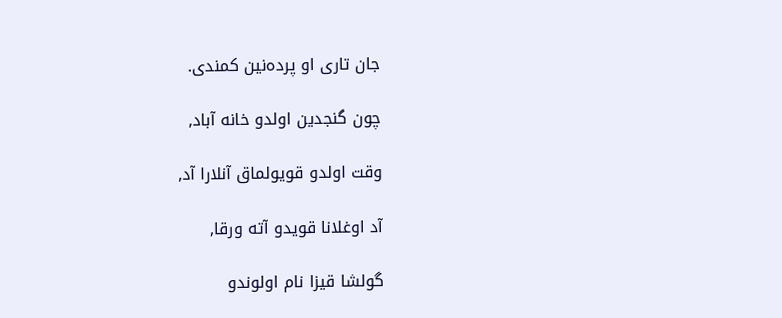جان تاری او پرده‌نین کمندی.

چون گنجدین اولدو خانه آباد,

وقت اولدو قویولماق آنلارا آد,

آد اوغلانا قویدو آته ورقا,

گولشا قیزا نام اولوندو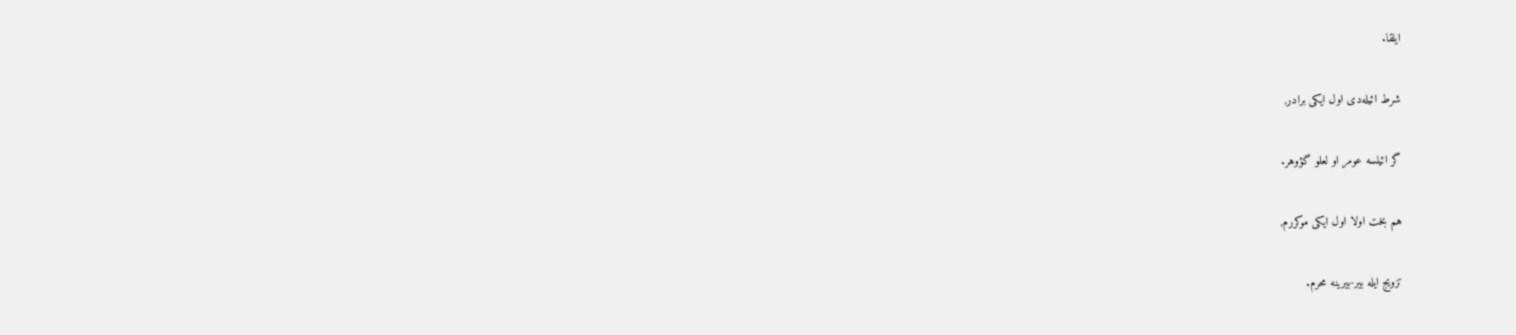ایلقا.

شرط ائیله‌دی اول ایکی برادر,

گر ائیلسه عومر او لعلو گؤوهر.

هم بخت اولا اول ایکی موکررم,

تزویج ایله بیر-بیرینه محرم.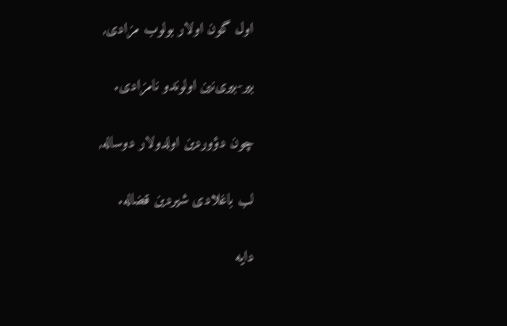اول گون اولار بولوب مزادی,

بیر-بیری‌نین اولوندو نامزادی.

چون دؤوردین اولدولار دوساله,

لب باغلادی شیردین قضاله.

دایه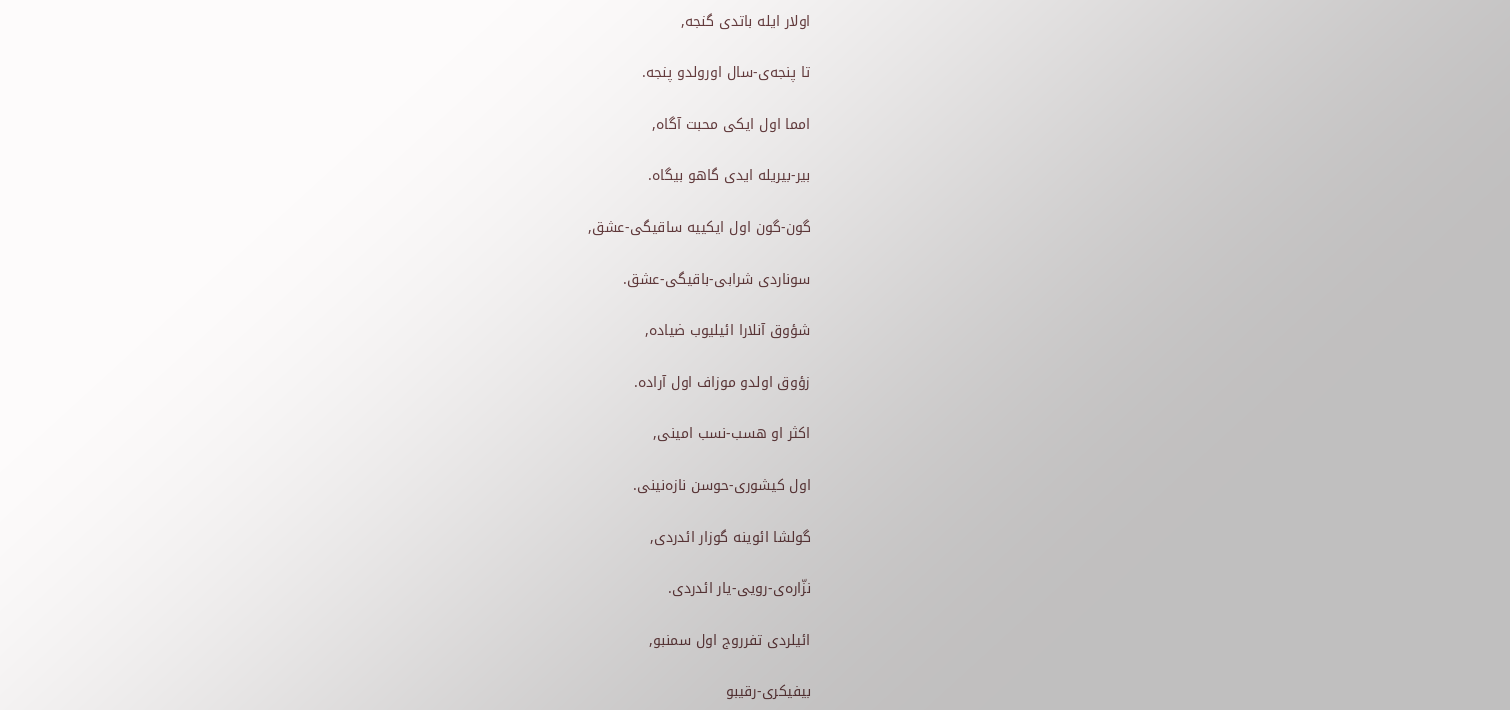اولار ایله باتدی گنجه,

تا پنجه‌ی-سال اورولدو پنجه.

امما اول ایکی محبت آگاه,

بیر-بیریله ایدی گاهو بیگاه.

گون-گون اول ایکییه ساقیگی-عشق,

سوناردی شرابی-باقیگی-عشق.

شؤوق آنلارا ائیلیوب ضیاده,

زؤوق اولدو موزاف اول آراده.

اکثر او هسب-نسب امینی,

اول کیشوری-حوسن نازه‌نینی.

گولشا ائوینه گوزار ائدردی,

نزّاره‌ی-رویی-یار ائدردی.

ائیلردی تفرروج اول سمنبو,

بیفیکری-رقیبو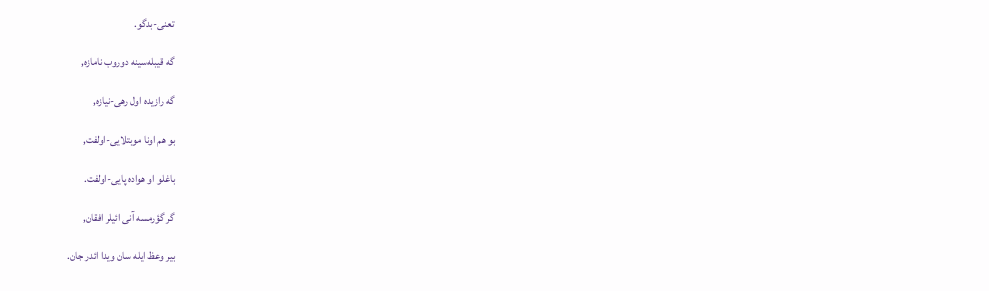تعنی-بدگو.

گه قیبله‌سینه دوروب نامازه,

گه رازیده اول رهی-نیازه,

بو هم اونا موبتلایی-اولفت,

باغلو او هواده پایی-اولفت.

گر گؤرمسه آنی ائیلر افقان,

بیر وعظ ایله سان ویدا ائدر جان.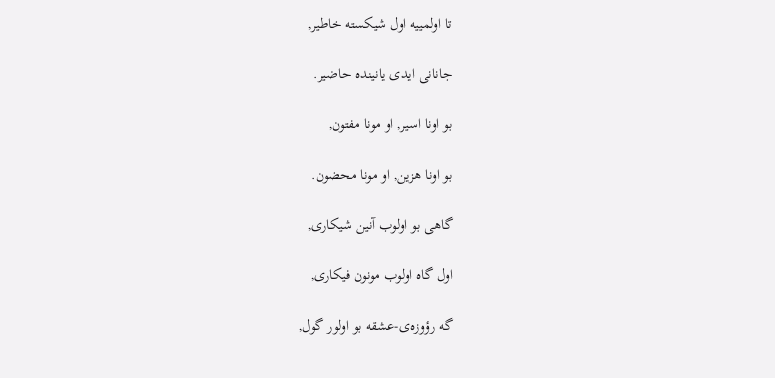تا اولمییه اول شیکسته خاطیر,

جانانی ایدی یانینده حاضیر.

بو اونا اسیر, او مونا مفتون,

بو اونا هزین, او مونا محضون.

گاهی بو اولوب آنین شیکاری,

اول گاه اولوب مونون فیکاری,

گه رؤوزه‌ی-عشقه بو اولور گول,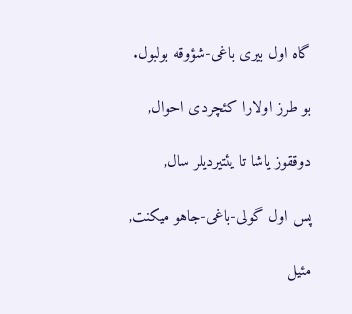گاه اول بیری باغی-شؤوقه بولبول.

بو طرز اولارا کئچردی احوال,

دوققوز یاشا تا یئتیردیلر سال,

پس اول گولی-باغی-جاهو میکنت,

مئیل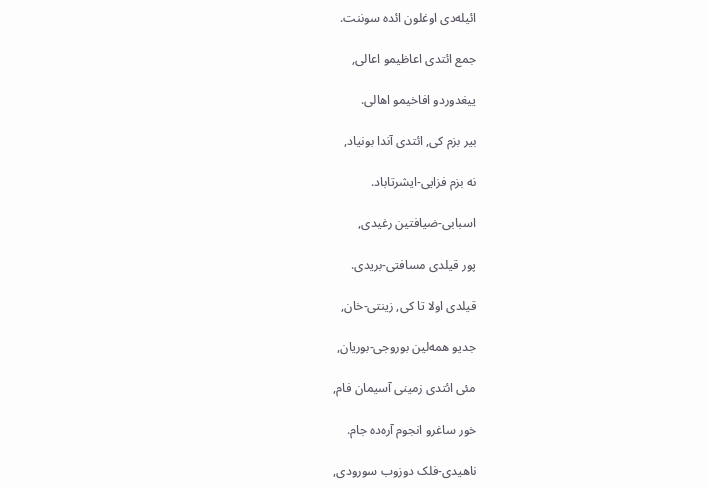ائیله‌دی اوغلون ائده سوننت.

جمع ائتدی اعاظیمو اعالی,

ییغدوردو افاخیمو اهالی.

بیر بزم کی, ائتدی آندا بونیاد,

نه بزم فزایی-ایشرتاباد.

اسبابی-ضیافتین رغیدی,

پور قیلدی مسافتی-بریدی.

قیلدی اولا تا کی, زینتی-خان,

جدیو همه‌لین بوروجی-بوریان,

مئی ائتدی زمینی آسیمان فام,

خور ساغرو انجوم آره‌ده جام.

ناهیدی-فلک دوزوب سورودی,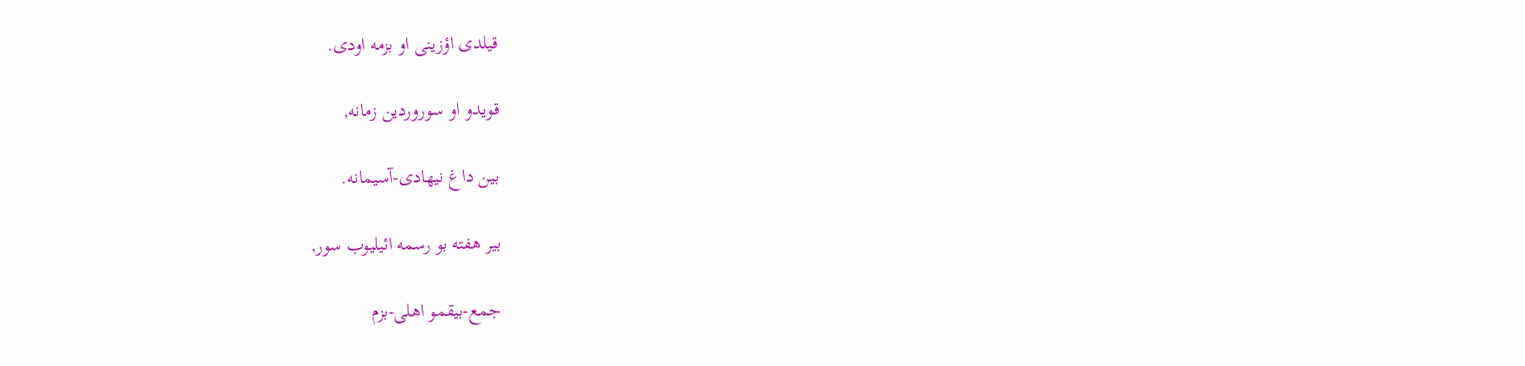قیلدی اؤزینی او بزمه اودی.

قویدو او سوروردین زمانه,

بین داغ نیهادی-آسیمانه.

بیر هفته بو رسمه ائیلیوب سور,

جمع-بیقمو اهلی-بزم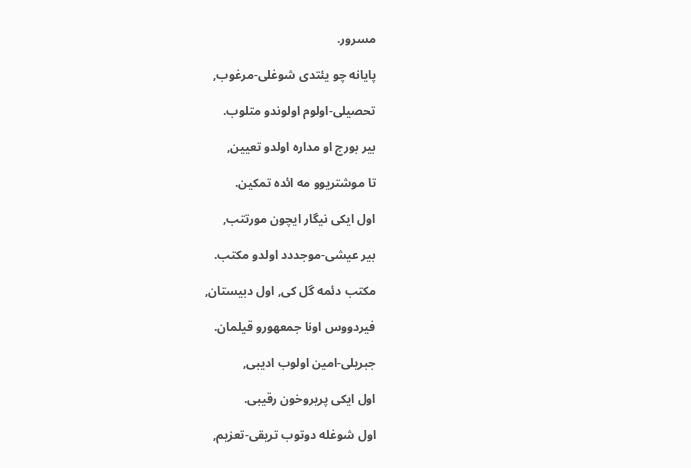مسرور.

پایانه چو یئتدی شوغلی-مرغوب,

تحصیلی-اولوم اولوندو متلوب.

بیر بورج او مداره اولدو تعیین,

تا موشتریوو مه ائده تمکین.

اول ایکی نیگار ایچون مورتتب,

بیر عیشی-موجددد اولدو مکتب.

مکتب دئمه گل کی, اول دبیستان,

فیردووس اونا جمعهورو قیلمان.

جبریلی-امین اولوب ادیبی,

اول ایکی پریروخون رقیبی.

اول شوغله دوتوب تریقی-تعزیم,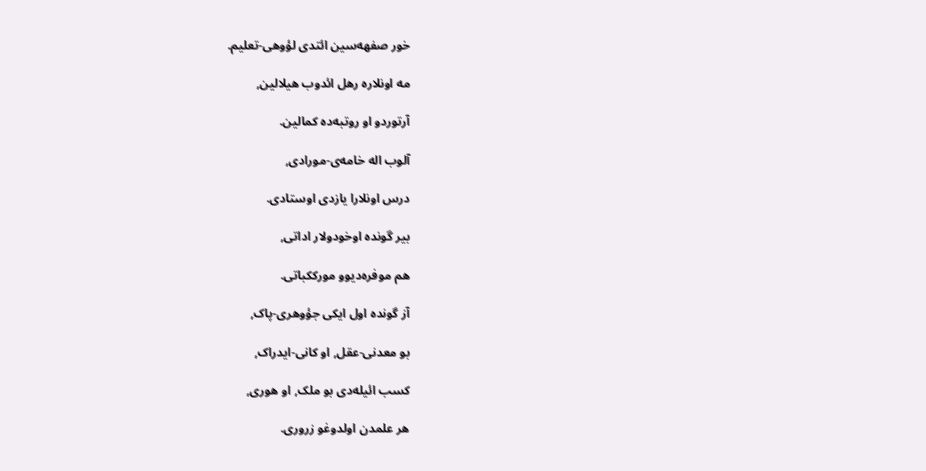خور صفهه‌سین ائتدی لؤوهی-تعلیم.

مه اونلاره رهل ائدوب هیلالین,

آرتوردو او روتبه‌ده کمالین.

آلوب اله خامه‌ی-مورادی,

درس اونلارا یازدی اوستادی.

بیر گونده اوخودولار اداتی,

هم موفره‌دیوو مورککباتی.

آز گونده اول ایکی جؤوهری-پاک,

بو معدنی-عقل, او کانی-ایدراک,

کسب ائیله‌دی بو ملک, او هوری,

هر علمدن اولدوغو زروری.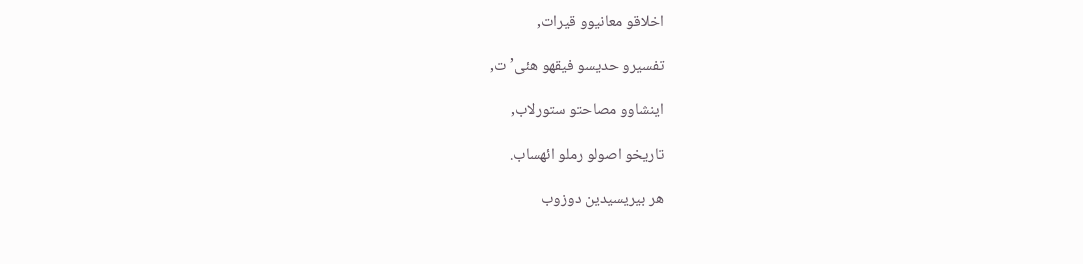اخلاقو معانیوو قیرات,

تفسیرو حدیسو فیقهو هئی’ت,

اینشاوو مصاحتو ستورلاب,

تاریخو اصولو رملو ائهساب.

هر بیریسیدین دوزوب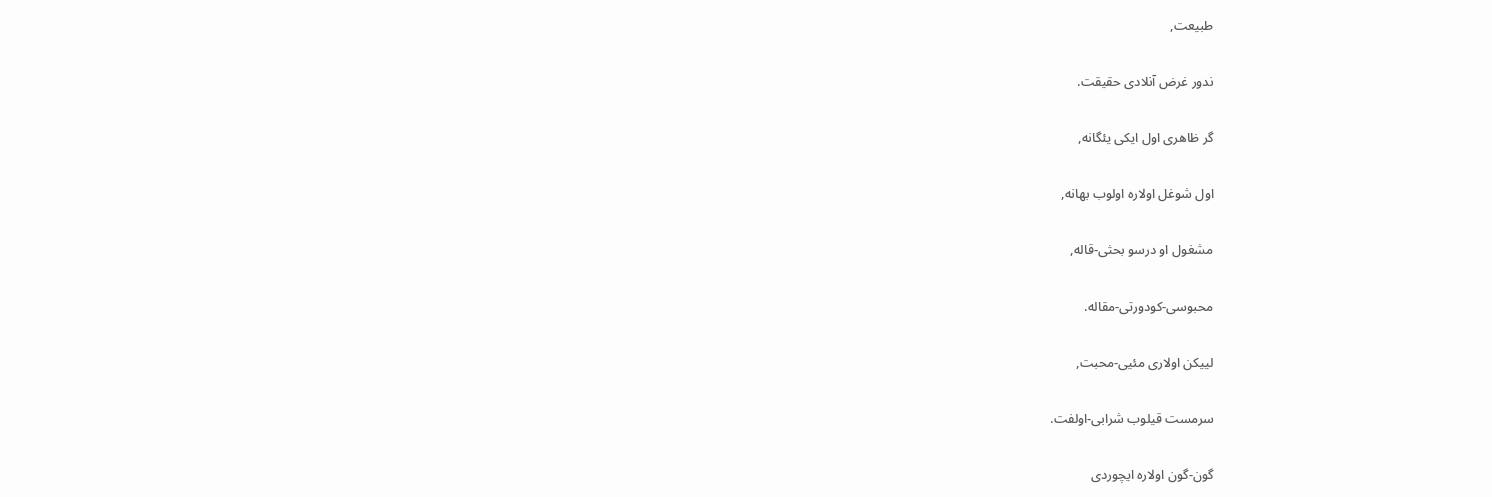طبیعت,

ندور غرض آنلادی حقیقت.

گر ظاهری اول ایکی یئگانه,

اول شوغل اولاره اولوب بهانه,

مشغول او درسو بحثی-قاله,

محبوسی-کودورتی-مقاله.

لییکن اولاری مئیی-محبت,

سرمست قیلوب شرابی-اولفت.

گون-گون اولاره ایچوردی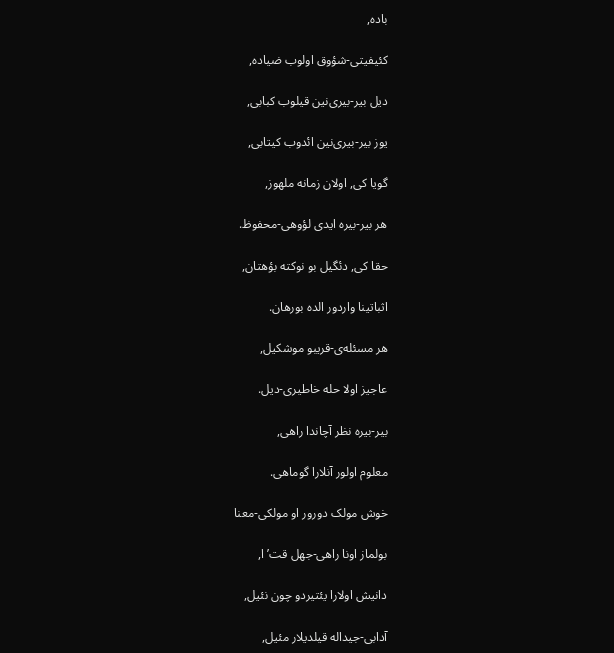باده,

کئیفیتی-شؤوق اولوب ضیاده,

دیل بیر-بیری‌نین قیلوب کبابی,

یوز بیر-بیری‌نین ائدوب کیتابی,

گویا کی, اولان زمانه ملهوز,

هر بیر-بیره ایدی لؤوهی-محفوظ.

حقا کی, دئگیل بو نوکته بؤهتان,

اثباتینا واردور الده بورهان.

هر مسئله‌ی-قریبو موشکیل,

عاجیز اولا حله خاطیری-دیل.

بیر-بیره نظر آچاندا راهی,

معلوم اولور آنلارا گوماهی.

خوش مولک دورور او مولکی-معنا

بولماز اونا راهی-جهل قت’ا,

دانیش اولارا یئتیردو چون نئیل,

آدابی-جیداله قیلدیلار مئیل,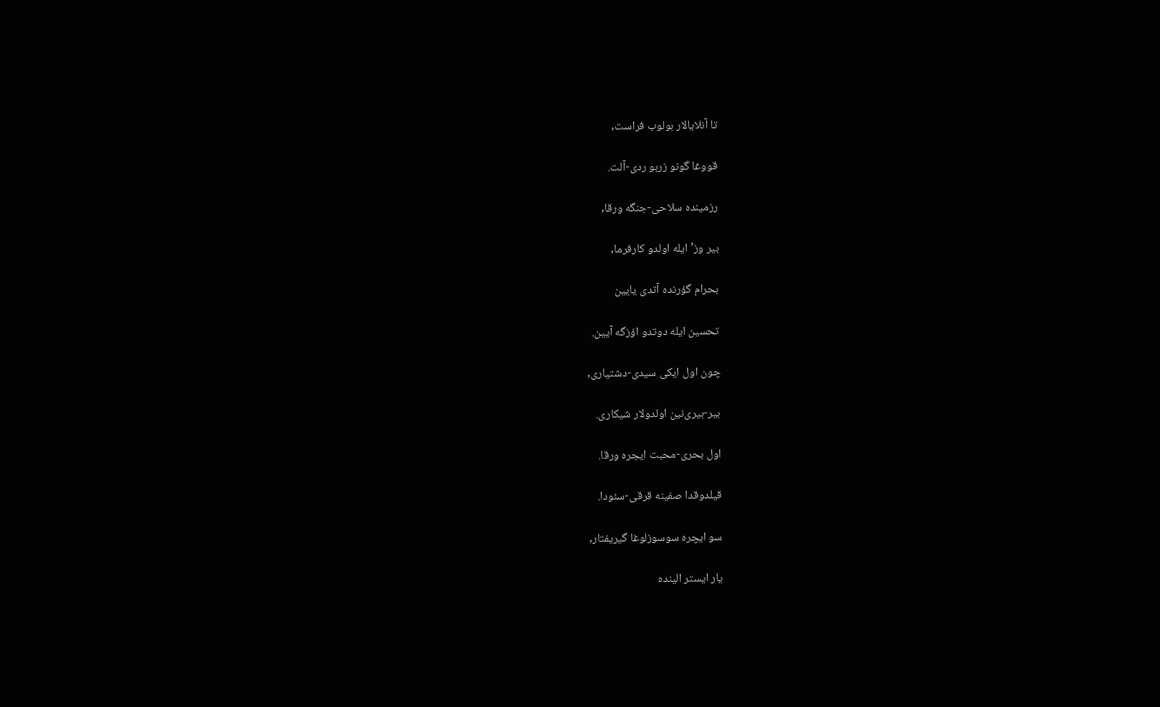تا آنلایالار بولوب فراست,

قووغا گونو زربو ردی-آلت.

رزمینده سلاحی-جنگه ورقا,

بیر وز’ ایله اولدو کارفرما,

بحرام گؤرنده آتدی یایین

تحسین ایله دوتدو اؤزگه آیین.

چون اول ایکی سیدی-دشتیاری,

بیر-بیری‌نین اولدولار شیکاری.

اول بحری-محبت ایجره ورقا.

قیلدوقدا صفینه قرقی-سئودا.

سو ایچره سوسوزلوغا گیریفتار,

یار ایستر الینده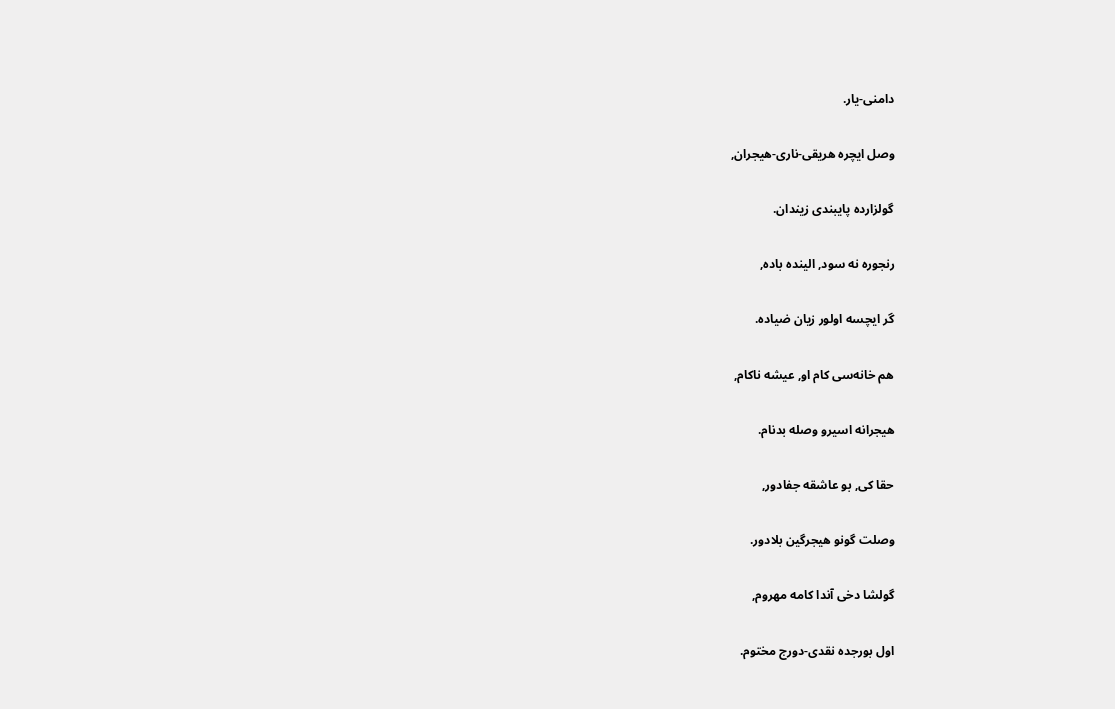دامنی-یار.

وصل ایچره هریقی-ناری-هیجران,

گولزارده پایبندی زیندان.

رنجوره نه سود, الینده باده,

گر ایچسه اولور زیان ضیاده.

هم خانه‌سی کام او, عیشه ناکام,

هیجرانه اسیرو وصله بدنام.

حقا کی, بو عاشقه جفادور,

وصلت گونو هیجرگین بلادور.

گولشا دخی آندا کامه مهروم,

اول بورجده نقدی-دورج مختوم.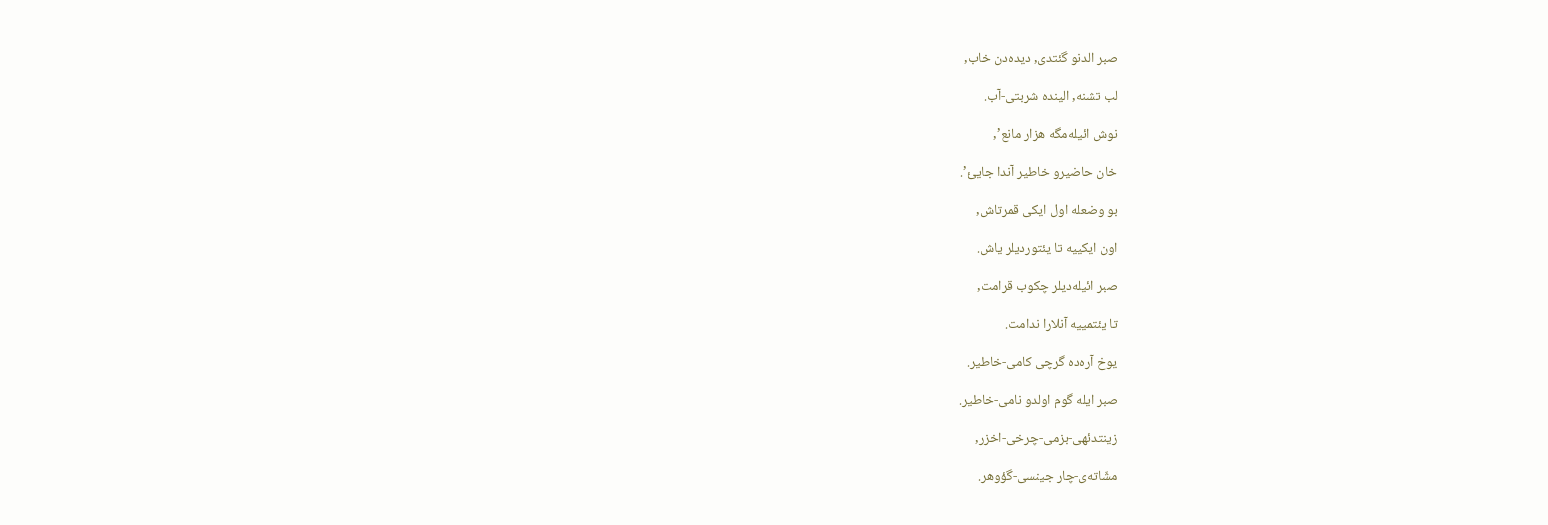صبر الدنو گئتدی, دیده‌دن خاب,

لب تشنه, الینده شربتی-آب.

نوش ائیله‌مگه هزار مانع’,

خان حاضیرو خاطیر آندا جایئ’.

بو وضعله اول ایکی قمرتاش,

اون ایکییه تا یئتوردیلر یاش.

صبر ائیله‌دیلر چکوب قرامت,

تا یئتمییه آنلارا ندامت.

یوخ آره‌ده گرچی کامی-خاطیر.

صبر ایله گوم اولدو نامی-خاطیر.

زینتدئهی-بزمی-چرخی-اخزر,

مشّاته‌ی-چار جینسی-گؤوهر.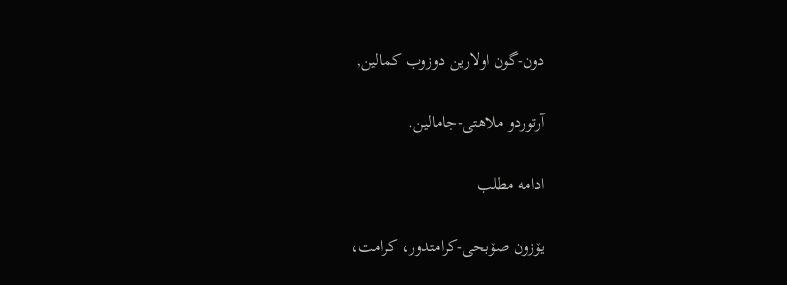دون-گون اولارین دوزوب کمالین,

آرتوردو ملاهتی-جامالین.

ادامه مطلب

یۆزون صۆبحی-کرامتدور، کرامت،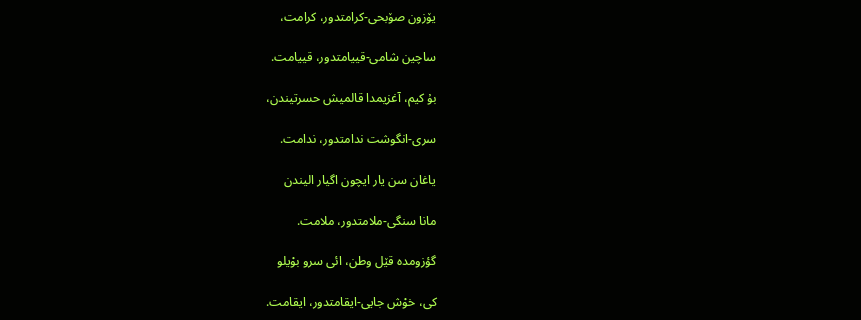یۆزون صۆبحی-کرامتدور، کرامت،

ساچین شامی-قییامتدور، قییامت.

بۇ کیم، آغزیمدا قالمیش حسرتیندن،

سری-انگوشت ندامتدور، ندامت.

یاغان سن یار ایچون اگیار الیندن

مانا سنگی-ملامتدور، ملامت.

گؤزومده قێل وطن، ائی سرو بوْیلو

کی، خوْش جایی-ایقامتدور، ایقامت.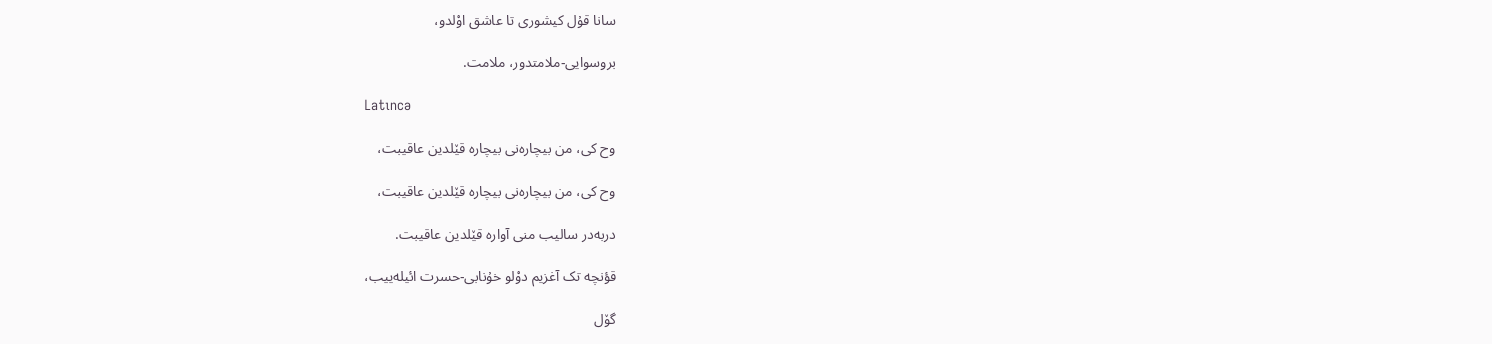سانا قۇل کیشوری تا عاشق اوْلدو،

بروسوایی-ملامتدور، ملامت.

Latıncə

وح کی، من بیچاره‌نی بیچاره قێلدین عاقیبت،

وح کی، من بیچاره‌نی بیچاره قێلدین عاقیبت،

دربه‌در سالیب منی آواره قێلدین عاقیبت.

قؤنچه تک آغزیم دوْلو خۇنابی-حسرت ائیله‌ییب،

گۆل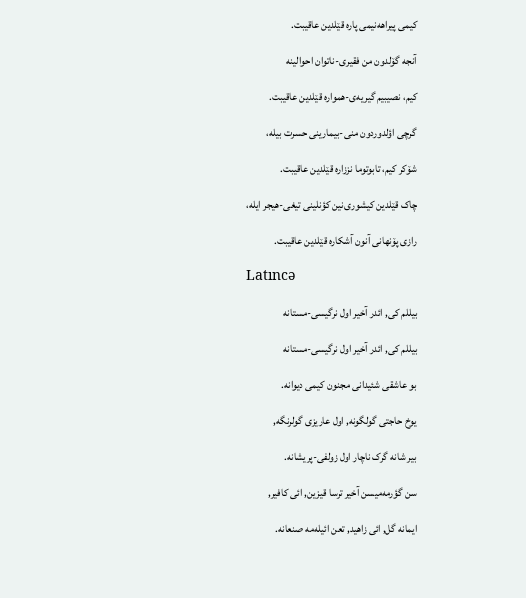کیمی پیراهه‌نیمی پاره قێلدین عاقیبت.

آنجه گۆلدون من فقیری-ناتوان احوالینه

کیم، نصیبیم گیریه‌ی-همواره قێلدین عاقیبت.

گرچی اؤلدوردون منی-بیمارینی حسرت بیله،

شۆکر کیم، تابوتوما نززاره قێلدین عاقیبت.

چاک قێلدین کیشوری‌نین کؤنلینی تیغی-هیجر ایله،

رازی پۆنهانی آنون آشکاره قێلدین عاقیبت.

Latıncə

بیللم کی, ائدر آخیر اول نرگیسی-مستانه

بیللم کی, ائدر آخیر اول نرگیسی-مستانه

بو عاشقی شئیدانی مجنون کیمی دیوانه.

یوخ حاجتی گولگونه, اول عاریزی گولرنگه,

بیر شانه گرک ناچار اول زولفی-پریشانه.

سن گؤرمه‌میسن آخیر ترسا قیزین, ائی کافیر,

ایمانه گل, ائی زاهید, تعن ائیله‌مه صنعانه‌.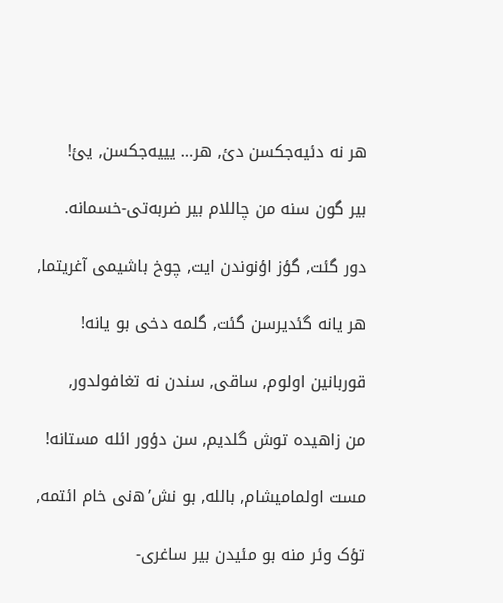هر نه دئیه‌جکسن دئ, هر… یییه‌جکسن, یئ!

بیر گون سنه من چاللام بیر ضربه‌تی-خسمانه.

دور گئت, گؤز اؤنوندن ایت, چوخ باشیمی آغریتما,

هر یانه گئدیرسن گئت, گلمه دخی بو یانه!

قوربانین اولوم, ساقی, سندن نه تغافولدور,

من زاهیده توش گلدیم, سن دؤور ائله مستانه!

مست اولمامیشام, بالله, بو نش’ه‌نی خام ائتمه,

تؤک وئر منه بو مئیدن بیر ساغری-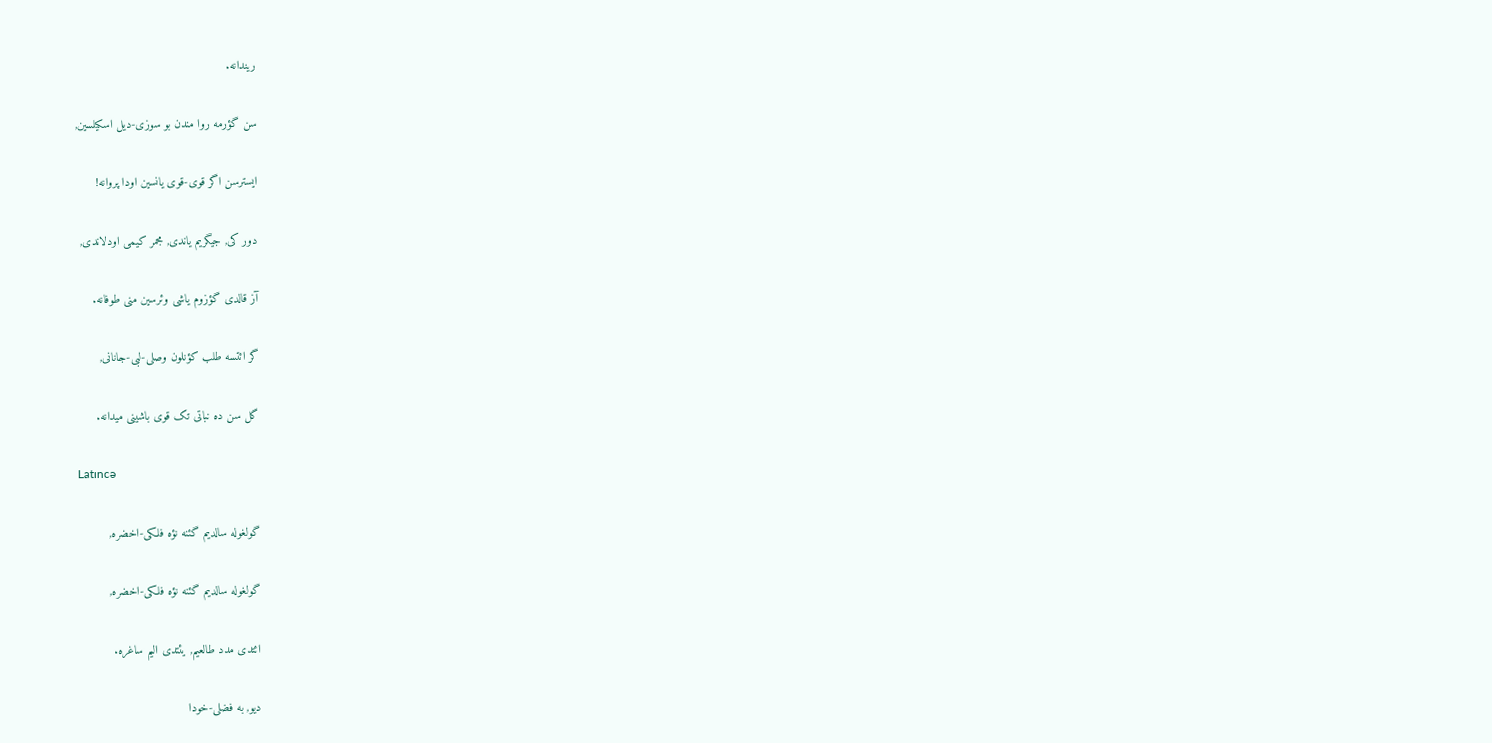ریندانه.

سن گؤرمه روا مندن بو سوزی-دیل اسکیلسین,

ایسترسن اگر قوی-قوی یانسین اودا پروانه!

دور کی, جیگریم یاندی, مجمر کیمی اودلاندی,

آز قالدی گؤزوم یاشی وئرسین منی طوفانه.

گر ائتسه طلب کؤنلون وصلی-لبی-جانانی,

گل سن ده نباتی تک قوی باشینی میدانه.

Latıncə

گولغوله سالدیم گئنه نؤه فلکی-اخضره‌,

گولغوله سالدیم گئنه نؤه فلکی-اخضره‌,

ائتدی مدد طالعیم, یئتدی الیم ساغره.

دیو, به فضلی-خودا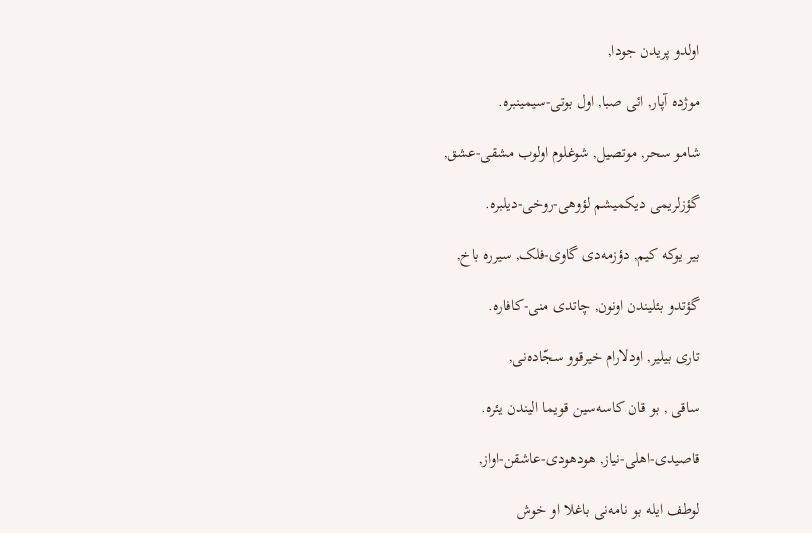اولدو پریدن جودا,

موژده آپار, ائی صبا, اول بوتی-سیمینبره.

شامو سحر, موتصیل, شوغلوم اولوب مشقی-عشق,

گؤزلریمی دیکمیشم لؤوهی-روخی-دیلبره.

بیر یوکه کیم, دؤزمه‌دی گاوی-فلک, سیرره باخ,

گؤتدو بئلیندن اونون, چاتدی منی-کافاره.

تاری بیلیر, اودلارام خیرقوو سجّاده‌نی,

ساقی , بو قان کاسه‌سین قویما الیندن یئره.

قاصیدی-اهلی-نیاز, هودهودی-عاشقن-اواز,

لوطف ایله بو نامه‌نی باغلا او خوش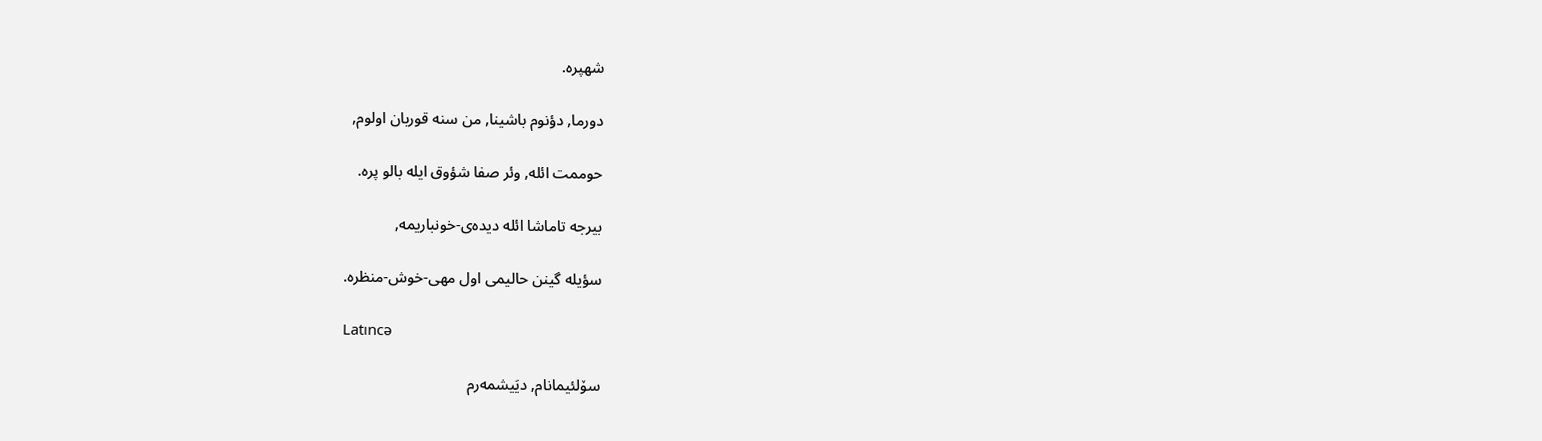شهپره.

دورما, دؤنوم باشینا, من سنه قوربان اولوم,

حوممت ائله, وئر صفا شؤوق ایله بالو پره.

بیرجه تاماشا ائله دیده‌ی-خونباریمه,

سؤیله گینن حالیمی اول مهی-خوش-منظره.

Latıncə

سۆلئیمانام, دیَیشمه‌رم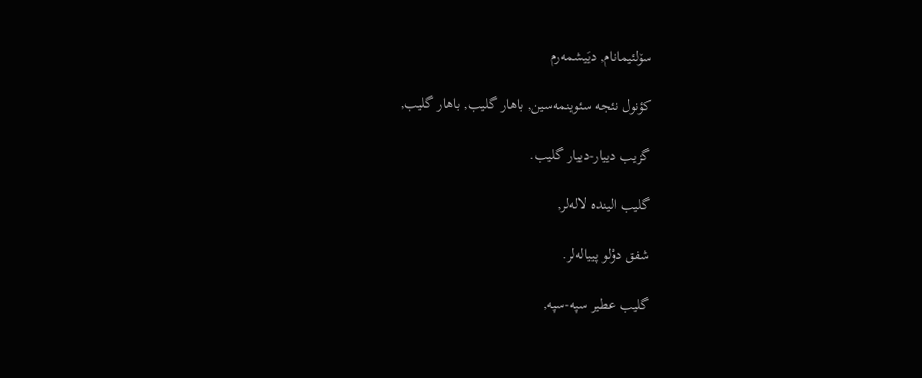سۆلئیمانام, دیَیشمه‌رم

کؤنول نئجه سئوینمه‌سین, باهار گلیب, باهار گلیب,

گزیب دییار-دییار گلیب.

گلیب الینده لاله‌لر,

شفق دوْلو پییاله‌لر.

گلیب عطیر سپه-سپه,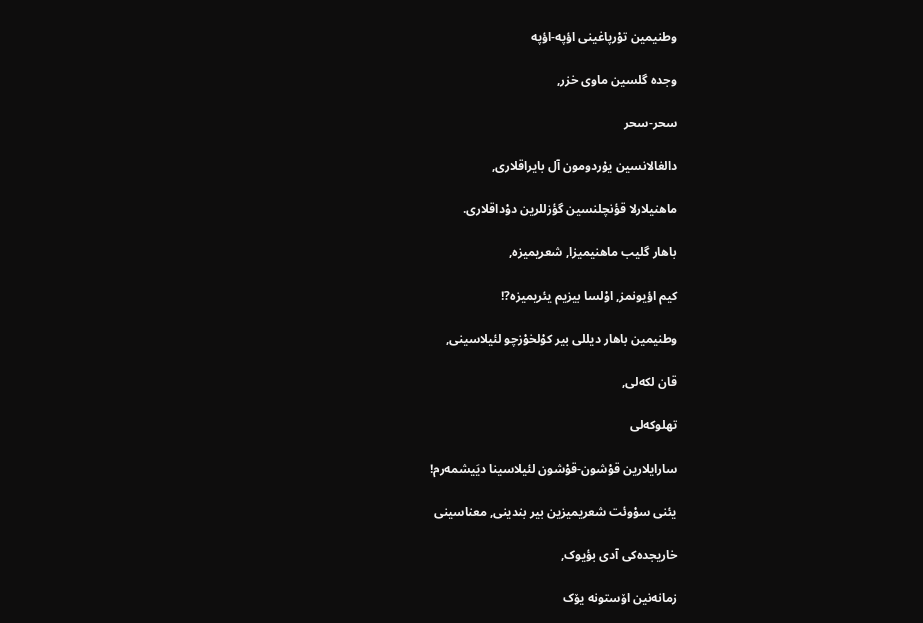وطنیمین توْرپاغینی اؤپه-اؤپه

وجده گلسین ماوی خزر,

سحر-سحر

دالغالانسین یۇردومون آل بایراقلاری,

ماهنیلارلا قؤنچلنسین گؤزللرین دوْداقلاری.

باهار گلیب ماهنیمیزا, شعریمیزه,

کیم اؤیونمز, اوْلسا بیزیم یئریمیزه?!

وطنیمین باهار دیللی بیر کوْلخوْزچو لئیلاسینی,

قان لکه‌لی,

تهلوکه‌لی

سارایلارین قوْشون-قوْشون لئیلاسینا دیَیشمه‌رم!

یئنی سوْوئت شعریمیزین بیر بندینی, معناسینی

خاریجده‌کی آدی بؤیوک,

زمانه‌نین اۆستونه یۆک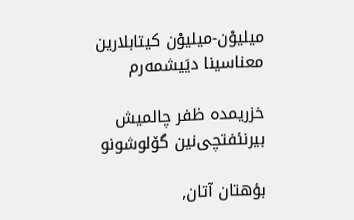میلیوْن-میلیوْن کیتابلارین معناسینا دیَیشمه‌رم

خزریمده ظفر چالمیش بیرنئفتچی‌نین گۆلوشونو

بؤهتان آتان,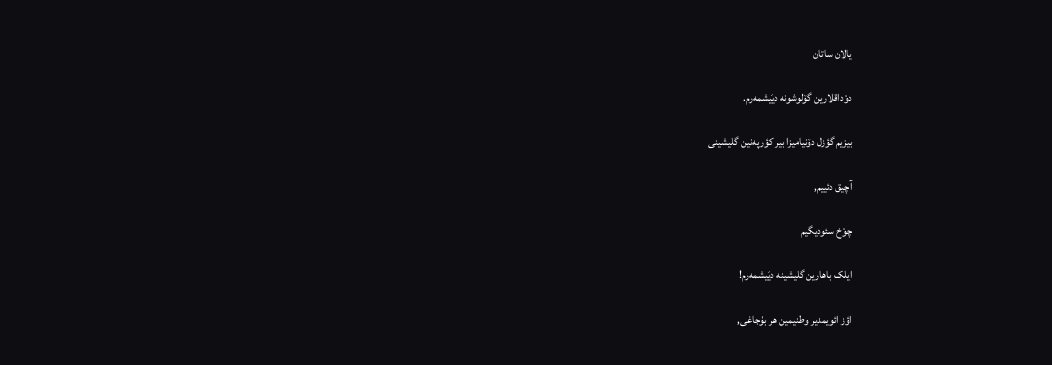یالان ساتان

دوْداقلارین گۆلوشونه دیَیشمه‌رم.

بیزیم گؤزل دۆنیامیزا بیر کؤرپه‌نین گلیشینی

آچیق دئییم,

چوْخ سئودیگیم

ایلک باهارین گلیشینه دیَیشمه‌رم!

اؤز ائویمدیر وطنیمین هر بۇجاغی,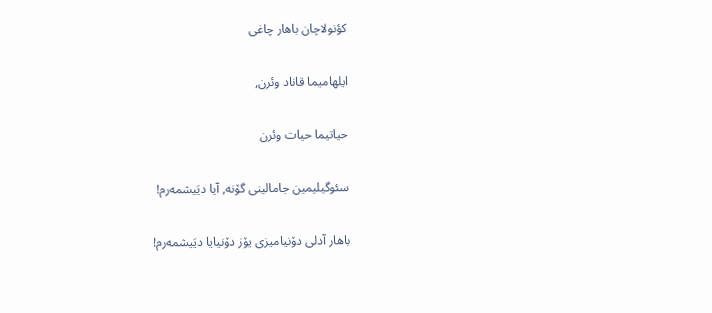کؤنولاچان باهار چاغی

ایلهامیما قاناد وئرن,

حیاتیما حیات وئرن

سئوگیلیمین جامالینی گۆنه, آیا دیَیشمه‌رم!

باهار آدلی دۆنیامیزی یۆز دۆنیایا دیَیشمه‌رم!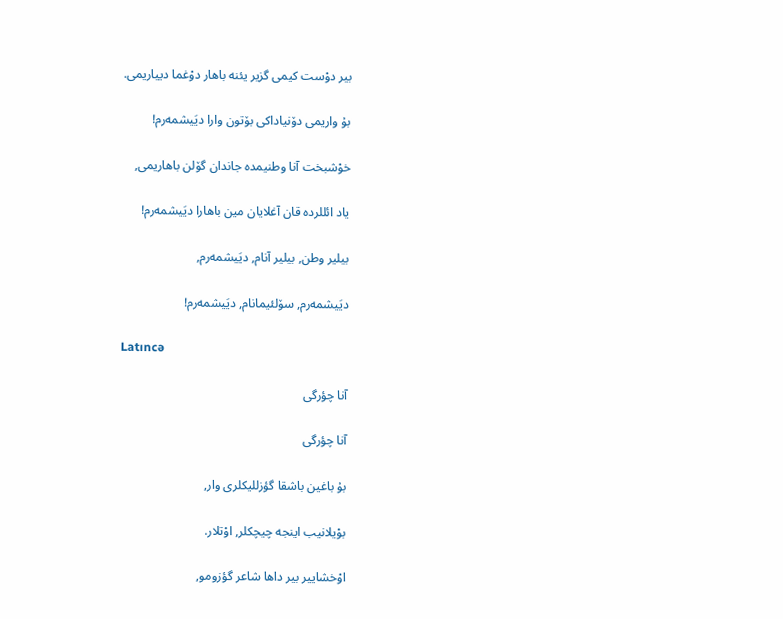بیر دوْست کیمی گزیر یئنه باهار دوْغما دییاریمی.

بۇ واریمی دۆنیاداکی بۆتون وارا دیَیشمه‌رم!

خوْشبخت آنا وطنیمده جاندان گۆلن باهاریمی,

یاد ائللرده قان آغلایان مین باهارا دیَیشمه‌رم!

بیلیر وطن, بیلیر آنام, دیَیشمه‌رم,

دیَیشمه‌رم, سۆلئیمانام, دیَیشمه‌رم!

Latıncə

آنا چؤرگی

آنا چؤرگی

بۇ باغین باشقا گؤزللیکلری وار,

بوْیلانیب اینجه چیچکلر, اوْتلار.

اوْخشاییر بیر داها شاعر گؤزومو,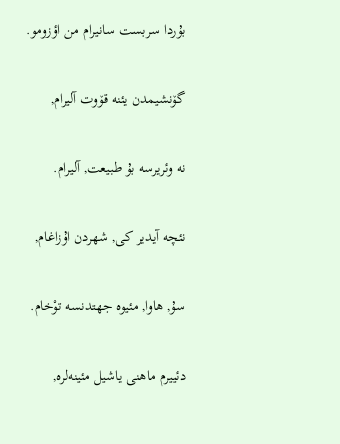بۇردا سربست سانیرام من اؤزومو.

گۆنشیمدن یئنه قۆوت آلیرام,

نه وئریرسه بۇ طبیعت, آلیرام.

نئچه آیدیر کی, شهردن اۇزاغام,

سۇ, هاوا, مئیوه جهتدنسه توْخام.

دئییرم ماهنی یاشیل مئینه‌لره,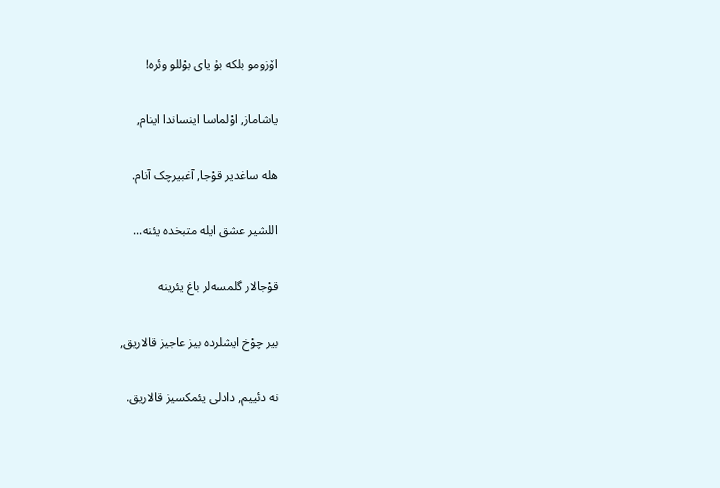اۆزومو بلکه بۇ یای بوْللو وئره!

یاشاماز, اوْلماسا اینساندا اینام,

هله ساغدیر قوْجا, آغبیرچک آنام.

اللشیر عشق ایله متبخده یئنه...

قوْجالار گلمسه‌لر باغ یئرینه

بیر چوْخ ایشلرده بیز عاجیز قالاریق,

نه دئییم, دادلی یئمکسیز قالاریق.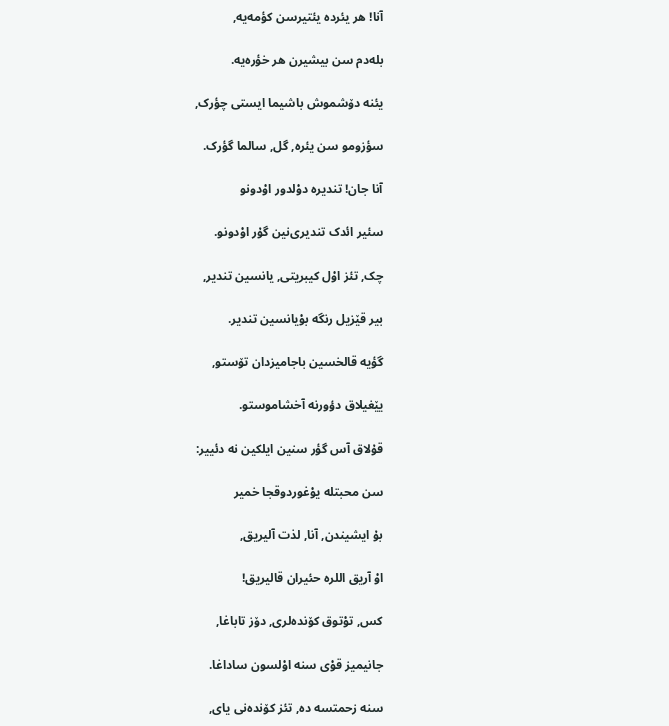آنا! هر یئرده یئتیرسن کؤمه‌یه,

بله‌دم سن بیشیرن هر خؤره‌یه.

یئنه دۆشموش باشیما ایستی چؤرک,

سؤزومو سن یئره, گل, سالما گؤرک.

آنا جان! تندیره دوْلدور اوْدونو

سئیر ائدک تندیری‌نین گۇر اوْدونو.

چک, تئز اوْل کیبریتی, یانسین تندیر,

بیر قێزیل رنگه بوْیانسین تندیر.

گؤیه قالخسین باجامیزدان تۆستو,

یێغیلاق دؤورنه آخشاموستو.

قۇلاق آس گؤر سنین ایلکین نه دئییر:

سن محبتله یوْغوردوقجا خمیر

بۇ ایشیندن, آنا, لذت آلیریق,

اوْ آریق اللره حئیران قالیریق!

کس, توْتوق کۆنده‌لری, دۆز تاباغا,

جانیمیز قوْی سنه اوْلسون ساداغا.

سنه زحمتسه ده, تئز کۆنده‌نی یای,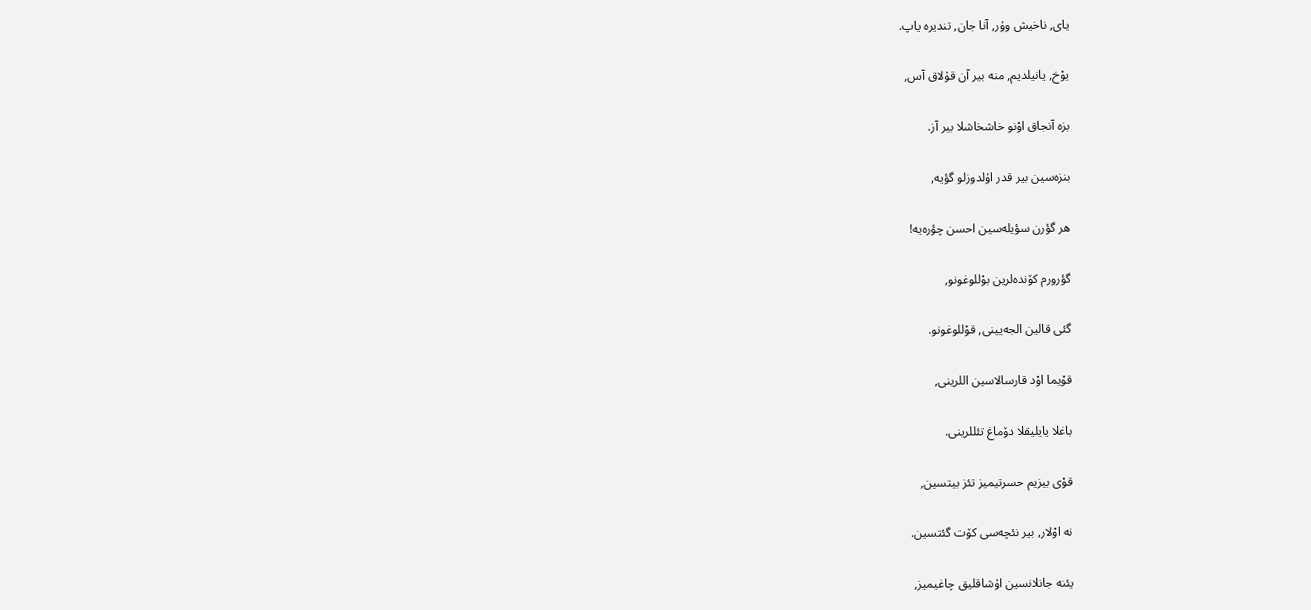یای, ناخیش وۇر, آنا جان, تندیره یاپ.

یوْخ, یانیلدیم, منه بیر آن قۇلاق آس,

بزه آنجاق اوْنو خاشخاشلا بیر آز.

بنزه‌سین بیر قدر اۇلدوزلو گؤیه,

هر گؤرن سؤیله‌سین احسن چؤره‌یه!

گؤرورم کۆنده‌لرین بوْللوغونو,

گئی قالین الجه‌یینی, قوْللوغونو.

قوْیما اوْد قارسالاسین اللرینی,

باغلا یایلیقلا دۆماغ تئللرینی.

قوْی بیزیم حسرتیمیز تئز بیتسین,

نه اوْلار, بیر نئچه‌سی کۆت گئتسین.

یئنه جانلانسین اۇشاقلیق چاغیمیز,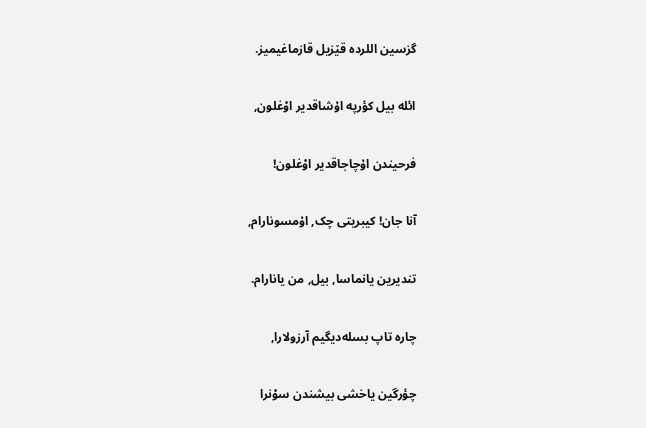گزسین اللرده قێزیل قازماغیمیز.

ائله بیل کؤرپه اۇشاقدیر اوْغلون,

فرحیندن اۇچاجاقدیر اوْغلون!

آنا جان! کیبریتی چک, اۇمسونارام,

تندیرین یانماسا, بیل, من یانارام.

چاره تاپ بسله‌دیگیم آرزولارا,

چؤرگین یاخشی بیشندن سوْنرا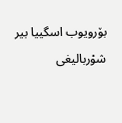بۆرویوب اسگییا بیر شوْربالیغی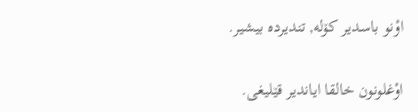اوْنو باسدیر کۆله, تندیرده بیشیر.

اوْغلونون خالقا ایاندیر قێلیغی.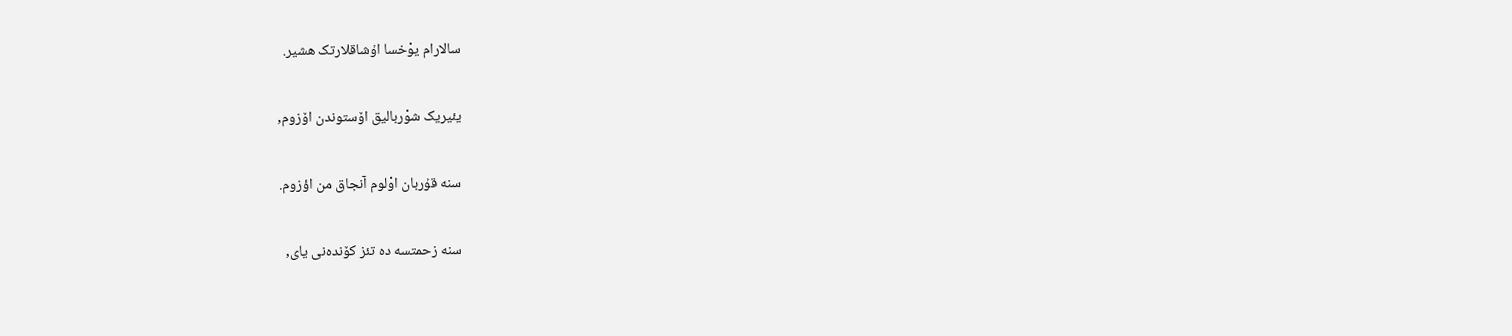سالارام یوْخسا اۇشاقلارتک هشیر.

یئیریک شوْربالیق اۆستوندن اۆزوم,

سنه قۇربان اوْلوم آنجاق من اؤزوم.

سنه زحمتسه ده تئز کۆنده‌نی یای,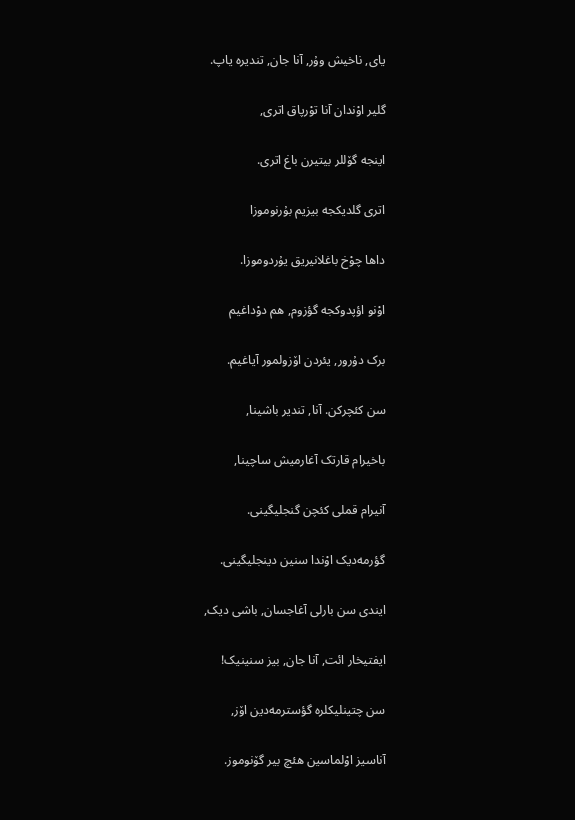یای, ناخیش وۇر, آنا جان, تندیره یاپ.

گلیر اوْندان آنا توْرپاق اتری,

اینجه گۆللر بیتیرن باغ اتری.

اتری گلدیکجه بیزیم بۇرنوموزا

داها چوْخ باغلانیریق یۇردوموزا.

اوْنو اؤپدوکجه گؤزوم, هم دوْداغیم

برک دۇرور, یئردن اۆزولمور آیاغیم.

سن کئچرکن. آنا, تندیر باشینا,

باخیرام قارتک آغارمیش ساچینا,

آنیرام قملی کئچن گنجلیگینی.

گؤرمه‌دیک اوْندا سنین دینجلیگینی.

ایندی سن بارلی آغاجسان, باشی دیک,

ایفتیخار ائت, آنا جان, بیز سنینیک!

سن چتینلیکلره گؤسترمه‌دین اۆز,

آناسیز اوْلماسین هئچ بیر گۆنوموز.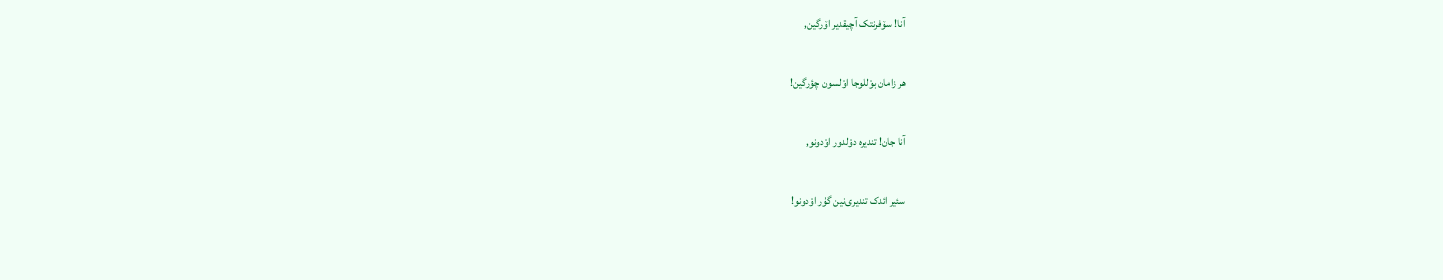آنا! سۆفرنتک آچیقدیر اۆرگین,

هر زامان بوْللوجا اوْلسون چؤرگین!

آنا جان! تندیره دوْلدور اوْدونو,

سئیر ائدک تندیری‌نین گۇر اوْدونو!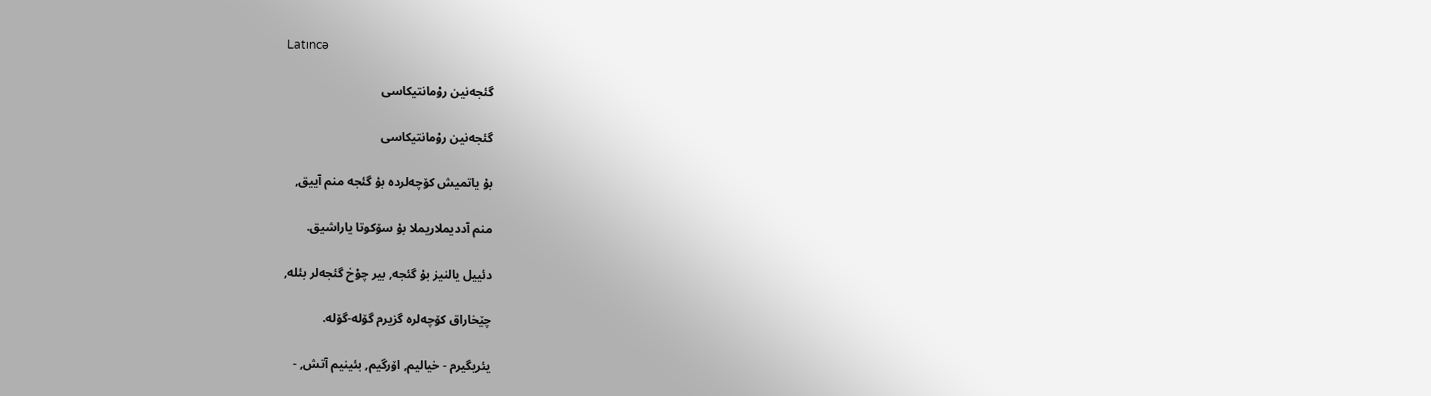Latıncə

گئجه‌نین روْمانتیکاسی

گئجه‌نین روْمانتیکاسی

بۇ یاتمیش کۆچه‌لرده بۇ گئجه منم آییق,

منم آددیملاریملا بۇ سۆکوتا یاراشیق.

دئییل یالنیز بۇ گئجه, بیر چوْخ گئجه‌لر بئله,

چێخاراق کۆچه‌لره گزیرم گۆله-گۆله.

یئریگیرم - خیالیم, اۆرگیم, بئینیم آتش, -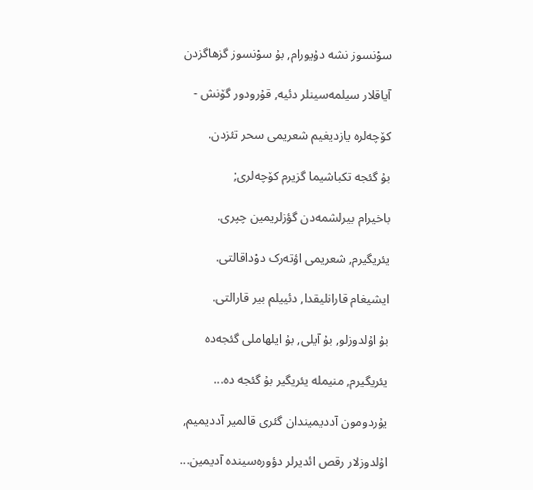سوْنسوز نشه دۇیورام, بۇ سوْنسوز گزهاگزدن

آیاقلار سیلمه‌سینلر دئیه, قۇرودور گۆنش -

کۆچه‌لره یازدیغیم شعریمی سحر تئزدن.

بۇ گئجه تکباشیما گزیرم کۆچه‌لری;

باخیرام بیرلشمه‌دن گؤزلریمین چپری.

یئریگیرم, شعریمی اؤته‌رک دوْداقالتی.

ایشیغام قارانلیقدا, دئییلم بیر قارالتی.

بۇ اۇلدوزلو, بۇ آیلی, بۇ ایلهاملی گئجه‌ده

یئریگیرم, منیمله یئریگیر بۇ گئجه ده...

یۇردومون آددیمیندان گئری قالمیر آددیمیم,

اۇلدوزلار رقص ائدیرلر دؤوره‌سینده آدیمین...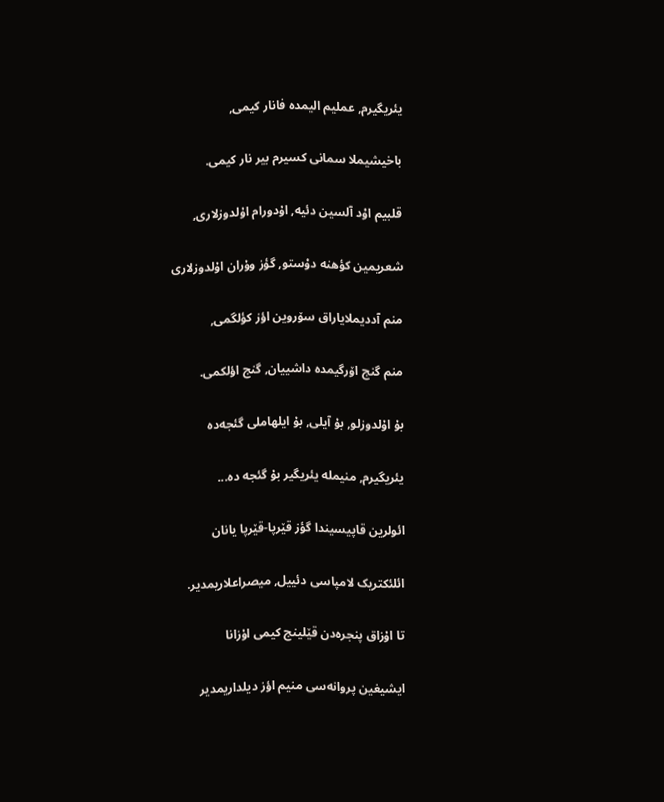یئریگیرم, عملیم الیمده فانار کیمی,

باخیشیملا سمانی کسیرم بیر نار کیمی.

قلبیم اوْد آلسین دئیه, اۇدورام اۇلدوزلاری,

شعریمین کؤهنه دوْستو, گؤز وۇران اۇلدوزلاری

منم آددیملایاراق سۆروین اؤز کؤلگمی,

منم گنج اۆرگیمده داشییان, گنج اؤلکمی.

بۇ اۇلدوزلو, بۇ آیلی, بۇ ایلهاملی گئجه‌ده

یئریگیرم, منیمله یئریگیر بۇ گئجه ده...

ائولرین قاپیسیندا گؤز قێرپا-قێرپا یانان

ائلئکتریک لامپاسی دئییل, میصراعلاریمدیر.

تا اۇزاق پنجره‌دن قێلینج کیمی اۇزانا

ایشیغین پروانه‌سی منیم اؤز دیلداریمدیر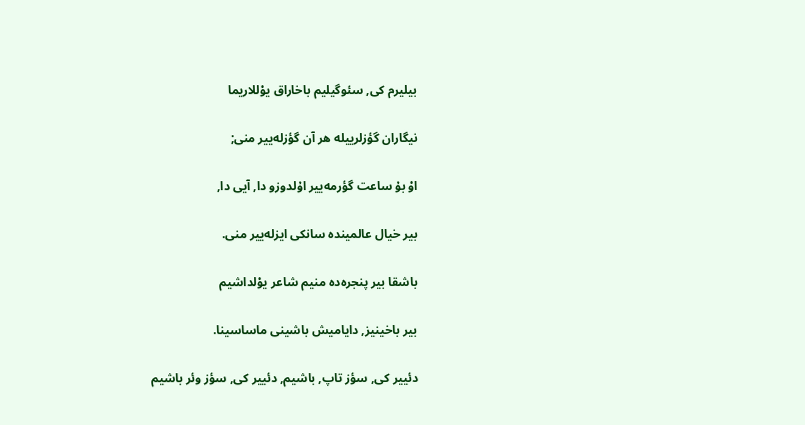بیلیرم کی, سئوگیلیم باخاراق یوْللاریما

نیگاران گؤزلرییله هر آن گؤزله‌ییر منی;

اوْ بۇ ساعت گؤرمه‌ییر اۇلدوزو دا, آیی دا,

بیر خیال عالمینده سانکی ایزله‌ییر منی.

باشقا بیر پنجره‌ده منیم شاعر یوْلداشیم

بیر باخینیز, دایامیش باشینی ماساسینا.

دئییر کی, سؤز تاپ, باشیم, دئییر کی, سؤز وئر باشیم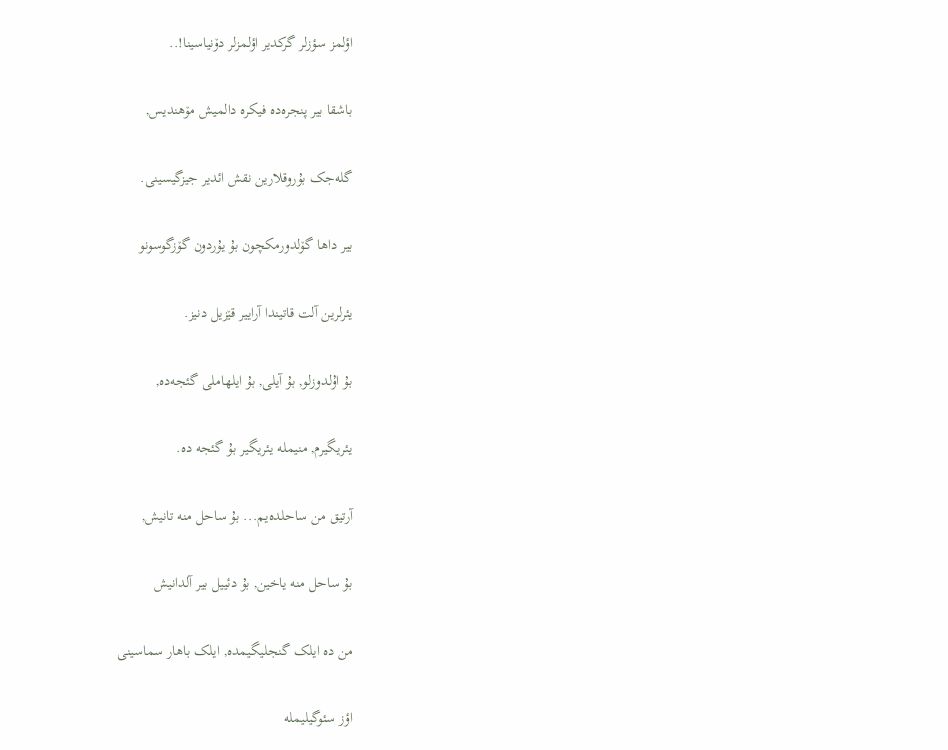اؤلمز سؤزلر گرکدیر اؤلمزلر دۆنیاسینا!..

باشقا بیر پنجره‌ده فیکره دالمیش مۆهندیس,

گله‌جک بۇروقلارین نقش ائدیر جیزگیسینی.

بیر داها گۆلدورمکچون بۇ یۇردون گۆزگوسونو

یئرلرین آلت قاتیندا آراییر قێزیل دنیز.

بۇ اۇلدوزلو, بۇ آیلی, بۇ ایلهاملی گئجه‌ده,

یئریگیرم, منیمله یئریگیر بۇ گئجه ده.

آرتیق من ساحلده‌یم... بۇ ساحل منه تانیش,

بۇ ساحل منه یاخین, بۇ دئییل بیر آلدانیش

من ده ایلک گنجلیگیمده, ایلک باهار سماسینی

اؤز سئوگیلیمله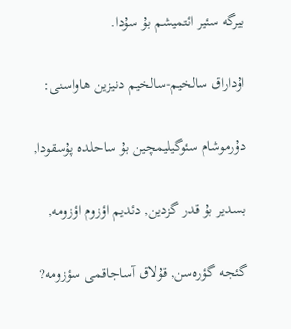بیرگه سئیر ائتمیشم بۇ سۇدا.

اۇداراق سالخیم-سالخیم دنیزین هاواسنی:

دۇرموشام سئوگیلیمچین بۇ ساحلده پۇسقودا,

بسدیر بۇ قدر گزدین, دئدیم اؤزوم اؤزومه,

گئجه گؤره‌سن, قۇلاق آساجاقمی سؤزومه?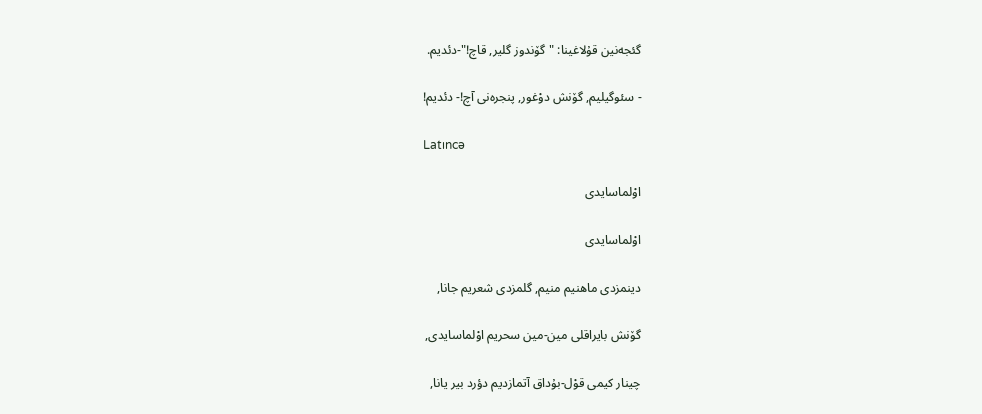گئجه‌نین قۇلاغینا: "گۆندوز گلیر, قاچ!"-دئدیم.

- سئوگیلیم, گۆنش دوْغور, پنجره‌نی آچ!- دئدیم!

Latıncə

اوْلماسایدی

اوْلماسایدی

دینمزدی ماهنیم منیم, گلمزدی شعریم جانا,

گۆنش بایراقلی مین-مین سحریم اوْلماسایدی,

چینار کیمی قوْل-بۇداق آتمازدیم دؤرد بیر یانا,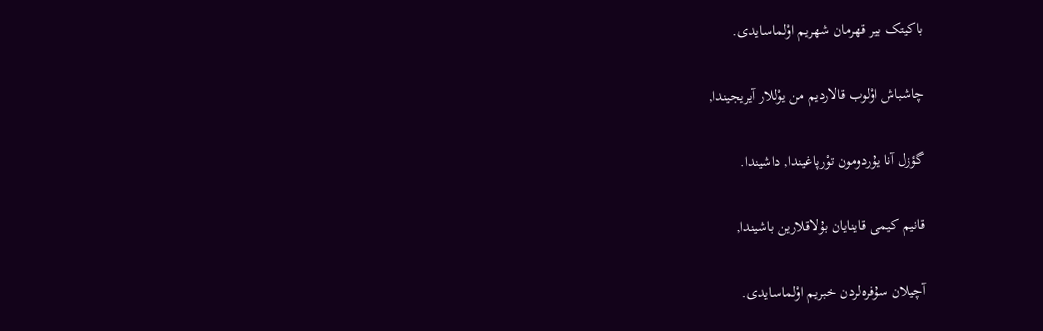باکیتک بیر قهرمان شهریم اوْلماسایدی.

چاشباش اوْلوب قالاردیم من یوْللار آیریجیندا,

گؤزل آنا یۇردومون توْرپاغیندا, داشیندا.

قانیم کیمی قاینایان بۇلاقلارین باشیندا,

آچیلان سۇفره‌لردن خبریم اوْلماسایدی.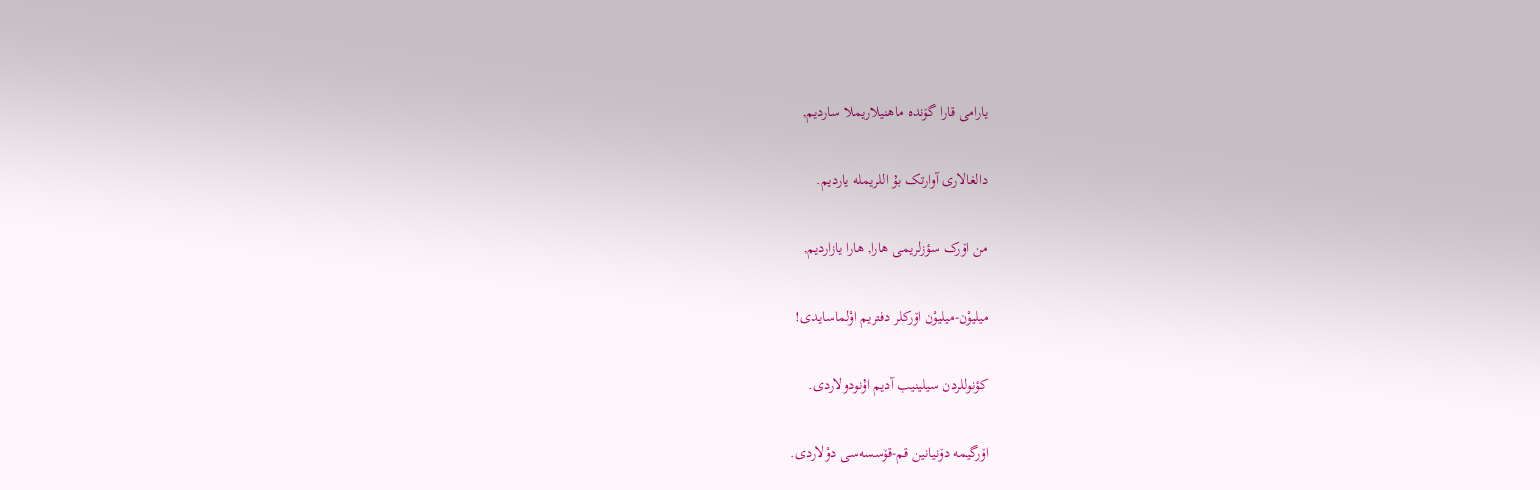یارامی قارا گۆنده ماهنیلاریملا ساردیم,

دالغالاری آوارتک بۇ اللریمله یاردیم.

من اۆرک سؤزلریمی هارا, هارا یازاردیم,

میلیوْن-میلیوْن اۆرکلر دفتریم اوْلماسایدی!

کؤنوللردن سیلینیب آدیم اۇنودولاردی.

اۆرگیمه دۆنیانین قم-قۆسسه‌سی دوْلاردی.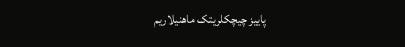پاییز چیچکلریتک ماهنیلاریم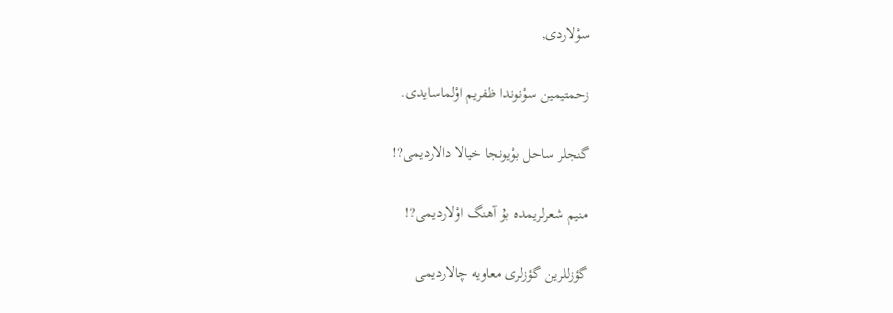سوْلاردی,

زحمتیمین سوْنوندا ظفریم اوْلماسایدی.

گنجلر ساحل بوْیونجا خیالا دالاردیمی?!

منیم شعرلریمده بۇ آهنگ اوْلاردیمی?!

گؤزللرین گؤزلری معاویه‌ چالاردیمی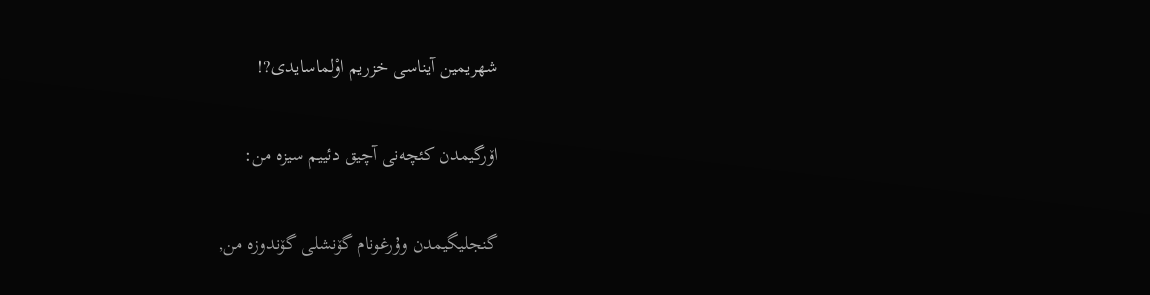شهریمین آیناسی خزریم اوْلماسایدی?!

اۆرگیمدن کئچه‌نی آچیق دئییم سیزه من:

گنجلیگیمدن وۇرغونام گۆنشلی گۆندوزه من,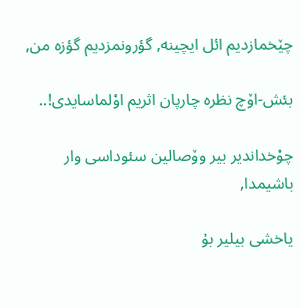چێخمازدیم ائل ایچینه, گؤرونمزدیم گؤزه من,

بئش-اۆچ نظره چارپان اثریم اوْلماسایدی!..

چوْخداندیر بیر وۆصالین سئوداسی وار باشیمدا,

یاخشی بیلیر بۇ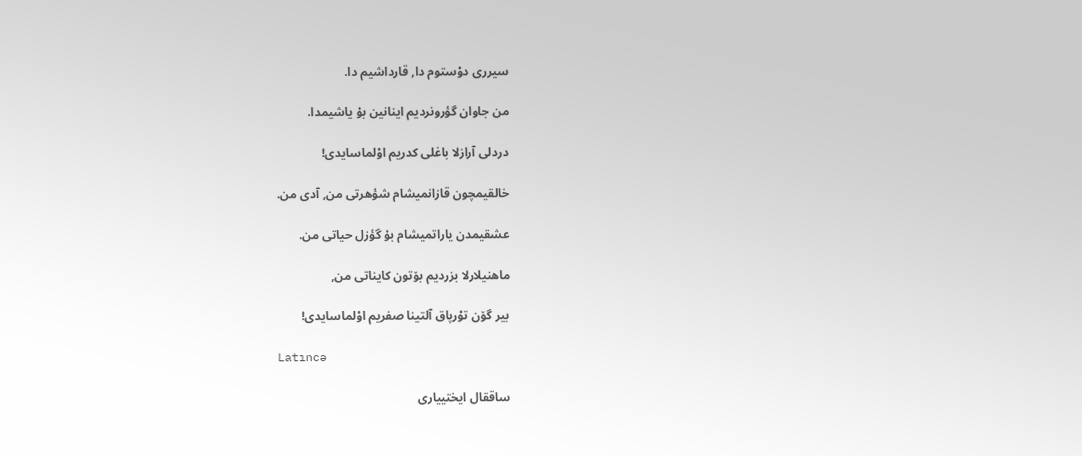سیرری دوْستوم دا, قارداشیم دا.

من جاوان گؤرونردیم اینانین بۇ یاشیمدا.

دردلی آرازلا باغلی کدریم اوْلماسایدی!

خالقیمچون قازانمیشام شؤهرتی من, آدی من.

عشقیمدن یاراتمیشام بۇ گؤزل حیاتی من.

ماهنیلارلا بزردیم بۆتون کایناتی من,

بیر گۆن توْرپاق آلتینا صفریم اوْلماسایدی!

Latıncə

ساققال ایختییاری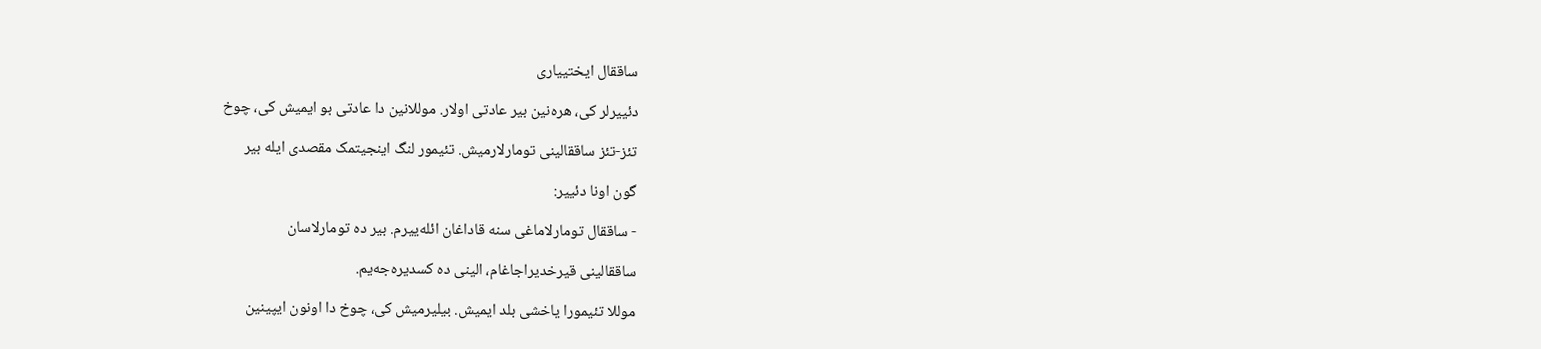ساققال ایختییاری

دئییرلر کی، هره‌نین بیر عادتی اولار. موللانین دا عادتی بو ایمیش کی، چوخ

تئز-تئز ساققالینی تومارلارمیش. تئیمور لنگ اینجیتمک مقصدی ایله بیر

گون اونا دئییر:

- ساققال تومارلاماغی سنه قاداغان ائله‌ییرم. بیر ده تومارلاسان

ساققالینی قیرخدیراجاغام، الینی ده کسدیره‌جه‌یم.

موللا تئیمورا یاخشی بلد ایمیش. بیلیرمیش کی، چوخ دا اونون ایپینین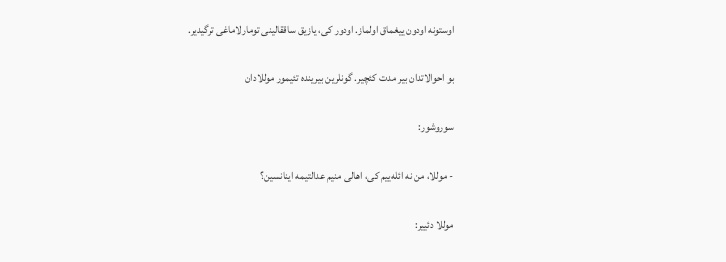اوستونه اودون ییغماق اولماز. اودور کی، یازیق ساققالینی تومارلاماغی ترگیدیر.

بو احوالاتدان بیر مدت کئچیر. گونلرین بیرینده تئیمور موللادان

سوروشور:

- موللا، من نه ائله‌ییم کی، اهالی منیم عدالتیمه اینانسین؟

موللا دئییر: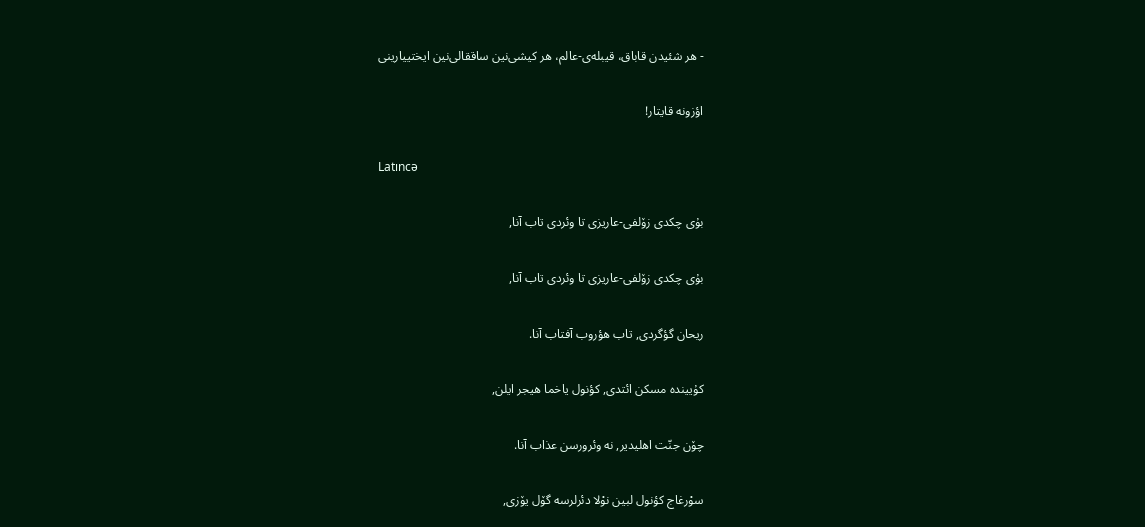- هر شئیدن قاباق، قیبله‌ی-عالم، هر کیشی‌نین ساققالی‌نین ایختییارینی

اؤزونه قایتار!

Latıncə

بۇی چکدی زۆلفی-عاریزی تا وئردی تاب آنا,

بۇی چکدی زۆلفی-عاریزی تا وئردی تاب آنا,

ریحان گؤگردی, تاب هؤروب آفتاب آنا.

کۇیینده مسکن ائتدی, کؤنول یاخما هیجر ایلن,

چۆن جنّت اهلیدیر, نه وئرورسن عذاب آنا.

سوْرغاج کؤنول لبین نوْلا دئرلرسه گۆل یۆزی,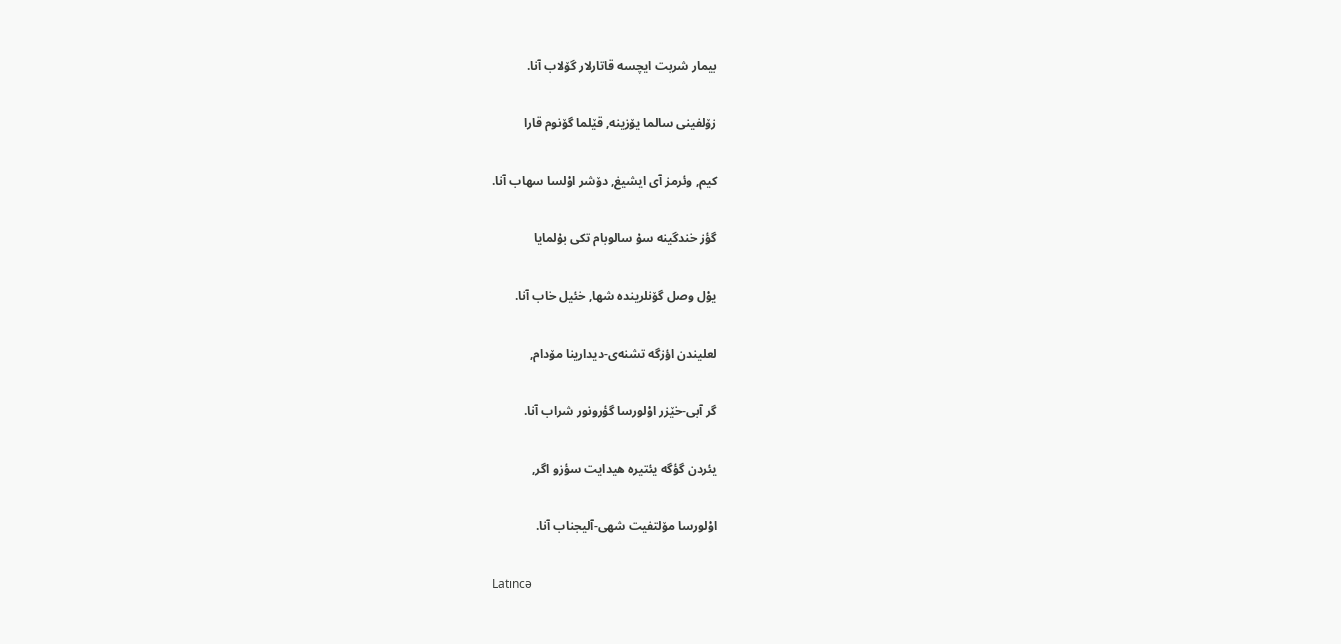بیمار شربت ایچسه قاتارلار گۆلاب آنا.

زۆلفینی سالما یۆزینه, قێلما گۆنوم قارا

کیم, وئرمز آی ایشیغ, دۆشر اوْلسا سهاب آنا.

گؤز خندگینه سۇ سالوبام تکی بۇلمایا

یوْل وصل گۆنلرینده شها, خئیل خاب آنا.

لعلیندن اؤزگه تشنه‌ی-دیدارینا مۆدام,

گر آبی-خێزر اوْلورسا گؤرونور شراب آنا.

یئردن گؤگه یئتیره هیدایت سؤزو اگر,

اوْلورسا مۆلتفیت شهی-آلیجناب آنا.

Latıncə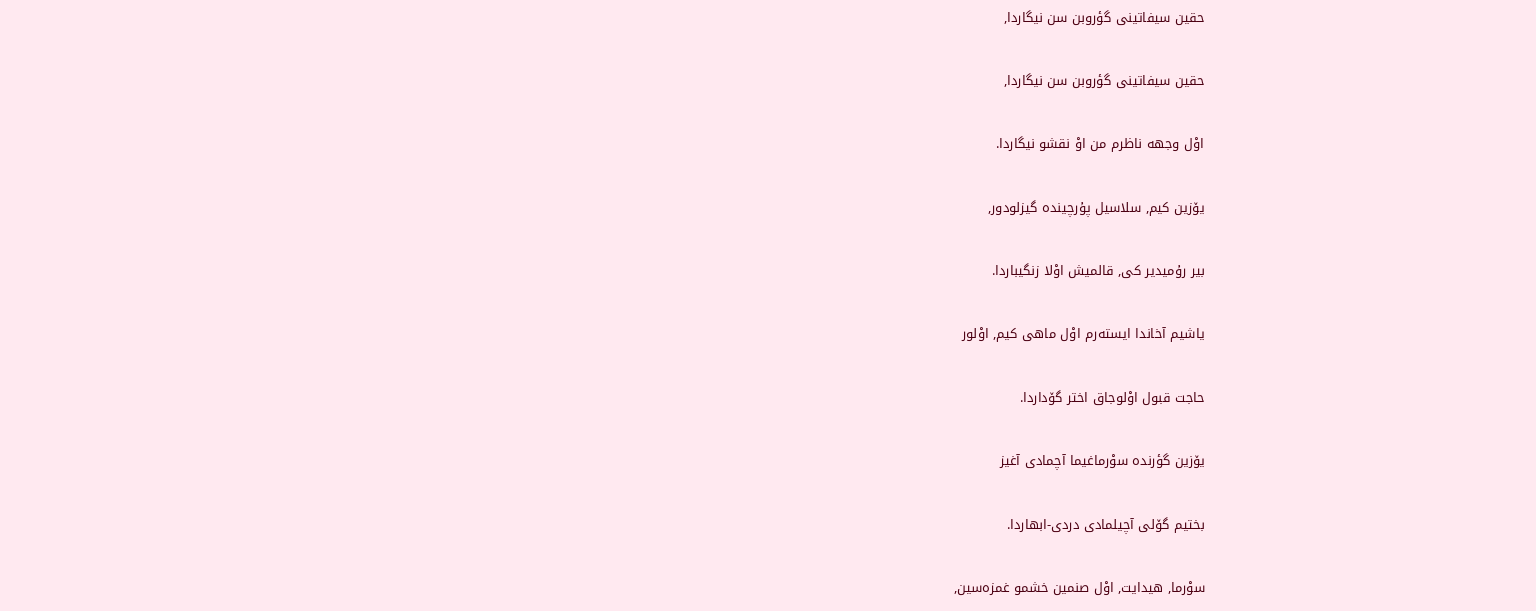حقین سیفاتینی گؤروبن سن نیگاردا,

حقین سیفاتینی گؤروبن سن نیگاردا,

اوْل وجهه ناظرم من اوْ نقشو نیگاردا.

یۆزین کیم, سلاسیل پۇرچینده گیزلودور,

بیر رۇمیدیر کی, قالمیش اوْلا زنگیباردا.

یاشیم آخاندا ایسته‌رم اوْل ماهی کیم, اوْلور

حاجت قبول اوْلوجاق اختر گۆداردا.

یۆزین گؤرنده سوْرماغیما آچمادی آغیز

بختیم گۆلی آچیلمادی دردی-ابهاردا.

سوْرما, هیدایت, اوْل صنمین خشمو غمزه‌سین,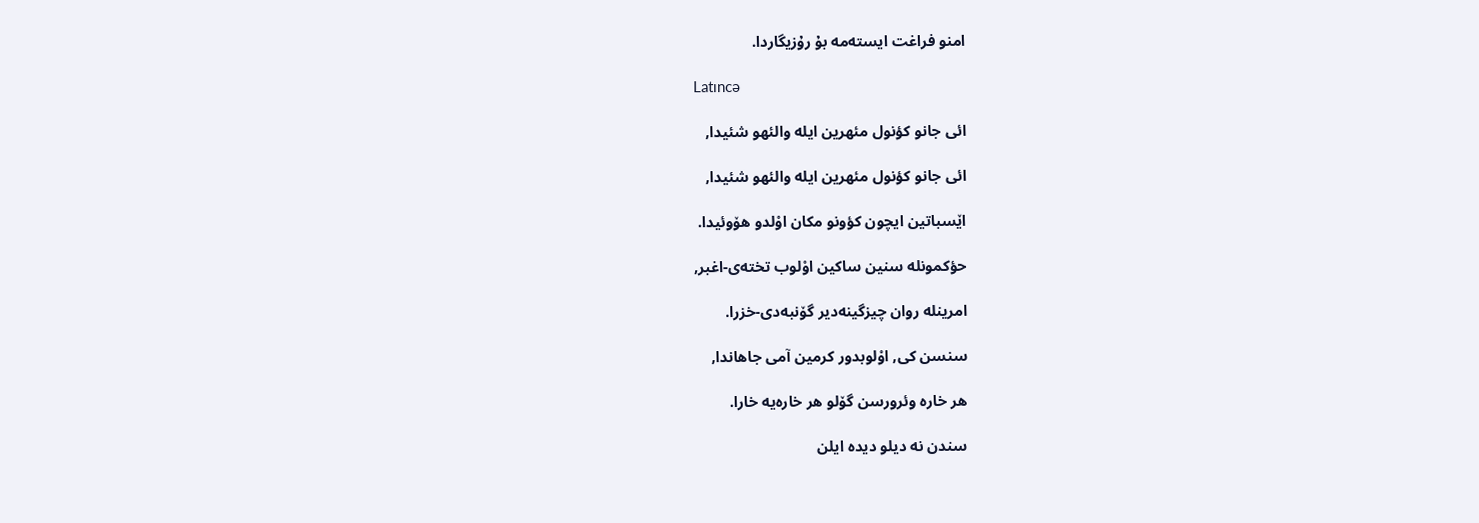امنو فراغت ایسته‌مه بۇ رۇزیگاردا.

Latıncə

ائی جانو کؤنول مئهرین ایله والئهو شئیدا,

ائی جانو کؤنول مئهرین ایله والئهو شئیدا,

اێسباتین ایچون کؤونو مکان اوْلدو هۆوئیدا.

حؤکمونله سنین ساکین اوْلوب تخته‌ی-اغبر,

امرینله روان چیزگینه‌دیر گۆنبه‌دی-خزرا.

سنسن کی, اوْلوبدور کرمین آمی جاهاندا,

هر خاره وئرورسن گۆلو هر خاره‌یه خارا.

سندن نه دیلو دیده ایلن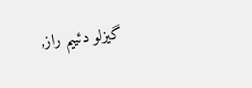گیزلو دئییم راز,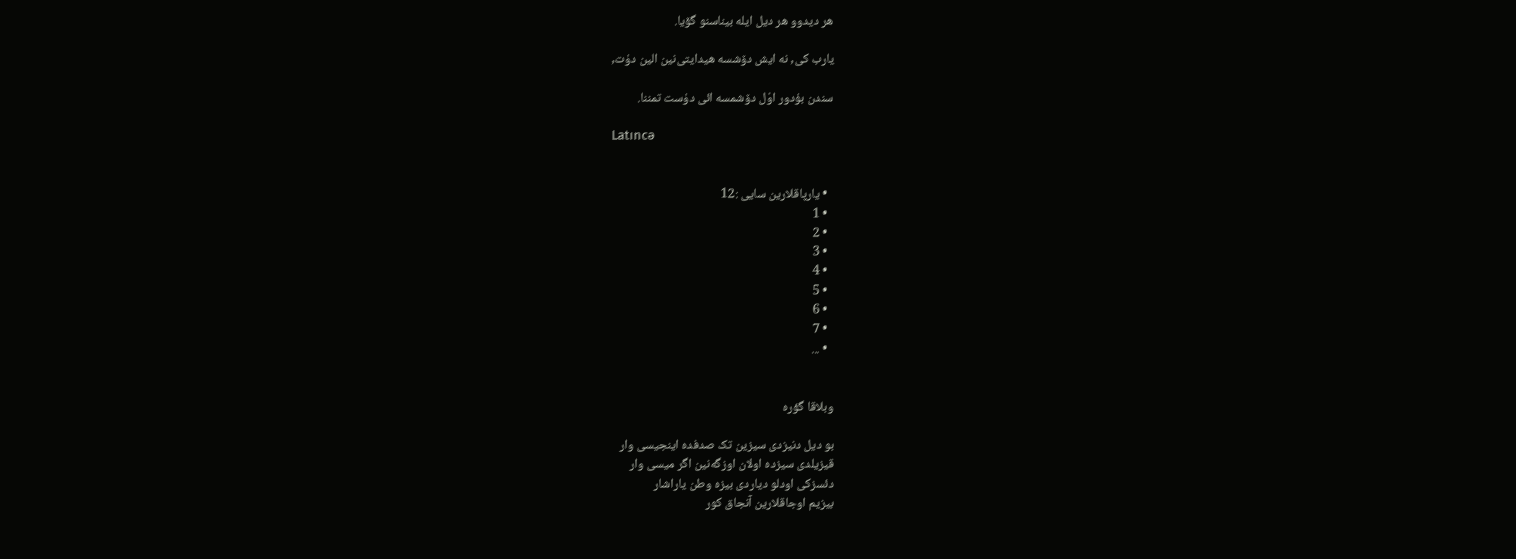هر دیدوو هر دیل ایله بیناسنو گۆیا.

یارب کی, نه ایش دۆشسه هیدایتی‌نین الین دۇت,

سندن بۇدور اوْل دۆشمسه ائی دۇست تمننا.

Latıncə


  • یارپاقلارین سایی :12
  • 1
  • 2
  • 3
  • 4
  • 5
  • 6
  • 7
  • ...


وبلاقا گؤره

بو دیل دنیزدی سیزین تک صدفده اینجیسی وار
قیزیلدی سیزده اولان اوزگه‌نین اگر میسی وار
دئسزکی اودلو دیاردی بیزه وطن یاراشار
بیزیم اوجاقلارین آنجاق کور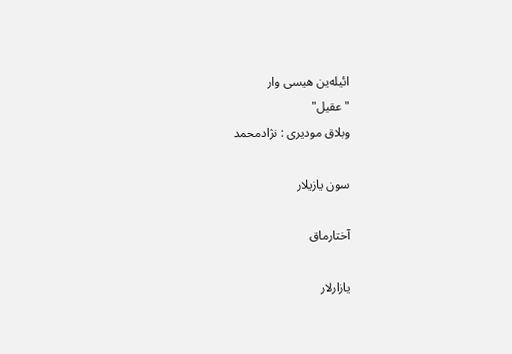ائیله‌ین هیسی وار
"عقیل"
وبلاق مودیری : نژادمحمد

سون یازیلار

آختارماق

یازارلار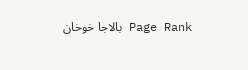Page Rank بالاجا خوخان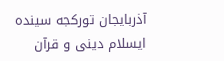آذربایجان تورکجه سینده ایسلام دینی و قرآن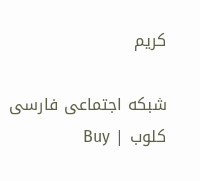کریم

شبکه اجتماعی فارسی کلوب | Buy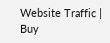Website Traffic | Buy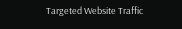Targeted Website Traffic